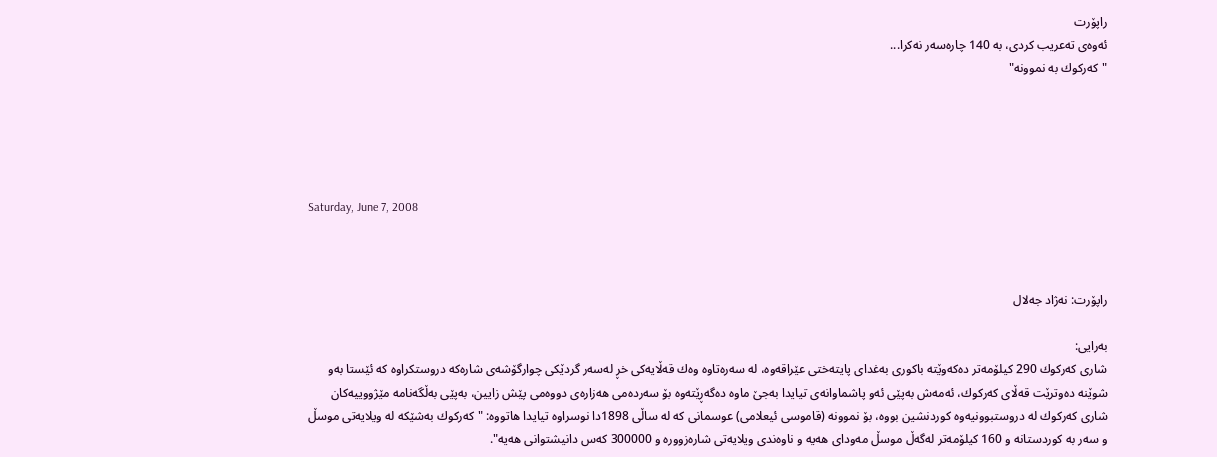راپۆرت
ئه‌وه‌ی‌ ته‌عریب كردی‌، به‌ 140 چاره‌سه‌ر نه‌كرا...
"كه‌ركوك به‌ نموونه‌"





Saturday, June 7, 2008



راپۆرت: نه‌ژاد جه‌لال

به‌رایی‌:
شاری‌ كه‌ركوك 290 كیلۆمه‌تر ده‌كه‌وێته‌ باكوری‌ به‌غدای‌ پایته‌ختی‌ عێراقه‌وه‌، له‌ سه‌ره‌تاوه‌ وه‌ك قه‌ڵایه‌كی‌ خڕ له‌سه‌ر گردێكی‌ چوارگۆشه‌ی‌ شاره‌كه‌ دروستكراوه‌ كه‌ ئێستا به‌و شوێنه‌ ده‌وترێت قه‌ڵای‌ كه‌ركوك، ئه‌مه‌ش به‌پێی‌ ئه‌و پاشماوانه‌ی‌ تیایدا به‌جێ ماوه‌ ده‌گه‌ڕێته‌وه‌ بۆ سه‌رده‌می‌ هه‌زاره‌ی‌ دووه‌می‌ پێش زایین، به‌پێی‌ به‌ڵگه‌نامه‌ مێژووییه‌كان شاری‌ كه‌ركوك له‌ دروستبوونیه‌وه‌ كوردنشین بووه‌، بۆ نموونه‌ (قاموسی‌ ئیعلامی‌) عوسمانی كه‌ له‌ ساڵی‌ 1898دا نوسراوه‌ تیایدا هاتووه‌: "كه‌ركوك به‌شێكه‌ له‌ ویلایه‌تی‌ موسڵ و سه‌ر به‌ كوردستانه‌ و 160 كیلۆمه‌تر له‌گه‌ڵ موسڵ مه‌ودای‌ هه‌یه‌ و ناوه‌ندی‌ ویلایه‌تی‌ شاره‌زووره‌ و 300000 كه‌س دانیشتوانی‌ هه‌یه‌".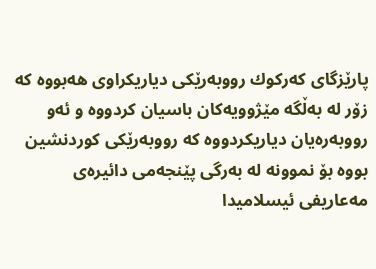پارێزگای‌ كه‌ركوك رووبه‌رێكی‌ دیاریكراوی‌ هه‌بووه‌ كه‌ زۆر له‌ به‌ڵگه‌ مێژوویه‌كان باسیان كردووه‌ و ئه‌و رووبه‌ره‌یان دیاریكردووه‌ كه‌ رووبه‌رێكی‌ كوردنشین بووه‌ بۆ نموونه‌ له‌ به‌رگی‌ پێنجه‌می‌ دائیره‌ی‌ مه‌عاریفی‌ ئیسلامیدا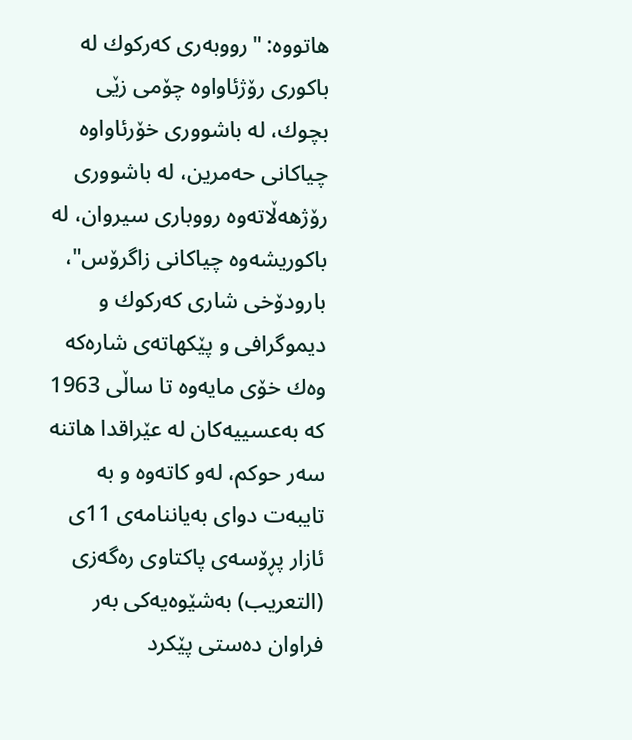هاتووه‌: "رووبه‌ری‌ كه‌ركوك له‌ باكوری‌ رۆژئاواوه‌ چۆمی‌ زێی‌ بچوك، له‌ باشووری‌ خۆرئاواوه‌ چیاكانی‌ حه‌مرین، له‌ باشووری‌ رۆژهه‌ڵاته‌وه‌ رووباری‌ سیروان، له‌ باكوریشه‌وه‌ چیاكانی‌ زاگرۆس"، بارودۆخی‌ شاری‌ كه‌ركوك و دیموگرافی‌ و پێكهاته‌ی‌ شاره‌كه‌ وه‌ك خۆی‌ مایه‌وه‌ تا ساڵی‌ 1963 كه‌ به‌عسییه‌كان له‌ عێراقدا هاتنه‌ سه‌ر حوكم، له‌و كاته‌وه‌ و به‌ تایبه‌ت دوای‌ به‌یاننامه‌ی‌ 11ی‌ ئازار پڕۆسه‌ی‌ پاكتاوی‌ ره‌گه‌زی‌ (التعریب) به‌شێوه‌یه‌كی‌ به‌ر فراوان ده‌ستی‌ پێكرد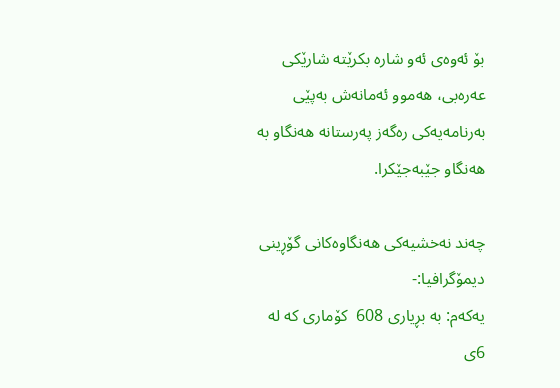بۆ ئه‌وه‌ی‌ ئه‌و شاره‌ بكرێته‌ شارێكی‌ عه‌ره‌بی‌، هه‌موو ئه‌مانه‌ش به‌پێی‌ به‌رنامه‌یه‌كی‌ ره‌گه‌ز په‌رستانه‌ هه‌نگاو به‌ هه‌نگاو جێبه‌جێكرا.

چه‌ند نه‌خشیه‌كی‌ هه‌نگاوه‌كانی‌ گۆڕینی‌ دیمۆگرافیا:-
یه‌كه‌م: به‌ بڕیاری‌ 608  كۆماری‌ كه‌ له‌ 6ی‌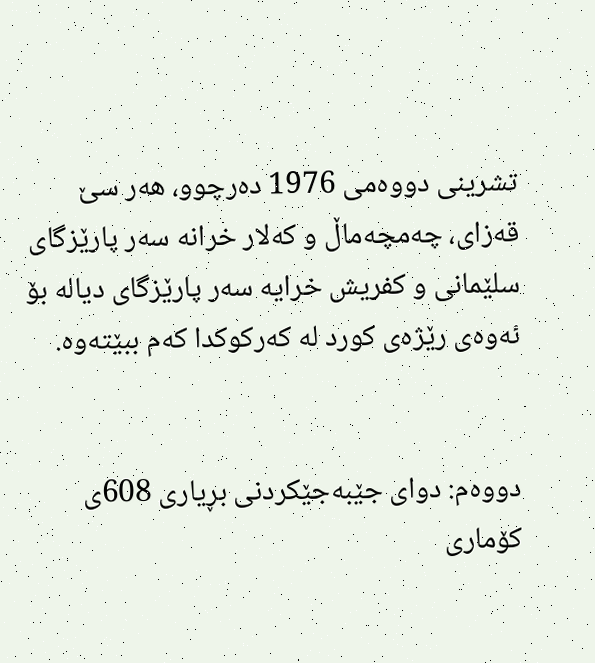تشرینی‌ دووه‌می‌ 1976 ده‌رچوو، هه‌ر سێ‌ قه‌زای‌، چه‌مچه‌ماڵ و كه‌لار خرانه‌ سه‌ر پارێزگای‌ سلێمانی‌ و كفریش خرایه‌ سه‌ر پارێزگای‌ دیاله‌ بۆ ئه‌وه‌ی‌ رێژه‌ی‌ كورد له‌ كه‌ركوكدا كه‌م ببێته‌وه‌.


دووه‌م: دوای‌ جێبه‌جێكردنی‌ بڕیاری‌ 608ی‌ كۆماری‌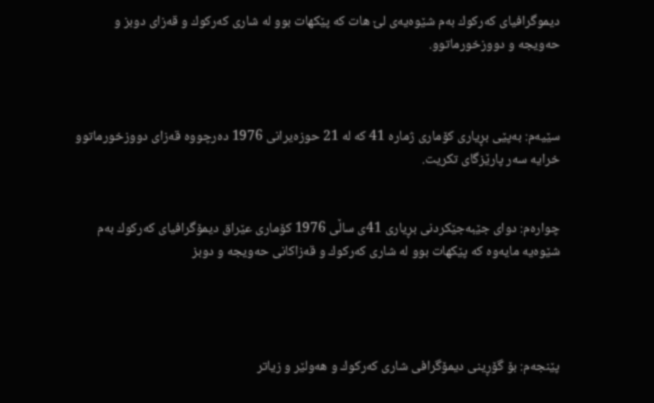دیموگرافیای‌ كه‌ركوك به‌م شێوه‌یه‌ی‌ لێ‌ هات كه‌ پێكهات بوو له‌ شاری‌ كه‌ركوك و قه‌زای‌ دوبز و حه‌ویجه‌ و دووزخورماتوو.



سێیه‌م: به‌پێی‌ بڕیاری‌ كۆماری‌ ژماره‌ 41 كه‌ له‌ 21 حوزه‌یرانی‌ 1976 ده‌رچووه‌ قه‌زای‌ دووزخورماتوو خرایه‌ سه‌ر پارێزگای‌ تكریت.


چواره‌م: دوای‌ جێبه‌جێكردنی‌ بڕیاری‌ 41ی‌ ساڵی‌ 1976 كۆماری‌ عێراق دیمۆگرافیای‌ كه‌ركوك به‌م شێوه‌یه‌ مایه‌وه‌ كه‌ پێكهات بوو له‌ شاری‌ كه‌ركوك و قه‌زاكانی‌ حه‌ویجه‌ و دوبز




پێنجه‌م: بۆ گۆڕینی‌ دیمۆگرافی‌ شاری‌ كه‌ركوك و هه‌ولێر و زیاتر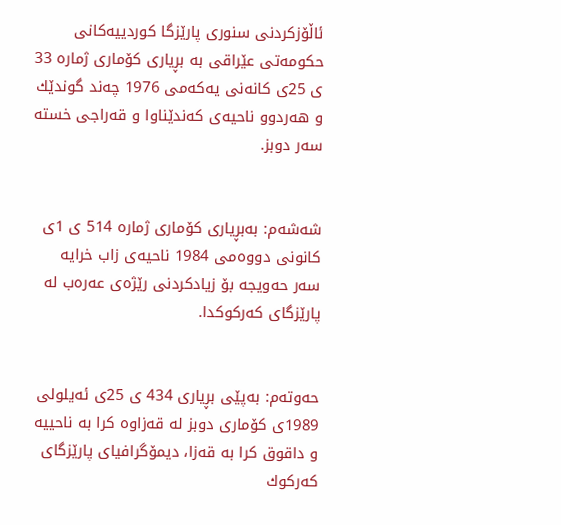ئاڵۆزكردنی‌ سنوری‌ پارێزگا كوردییه‌كانی‌ حكومه‌تی‌ عێراقی‌ به‌ بڕیاری‌ كۆماری‌ ژماره‌ 33 ی‌ 25ی‌ كانه‌نی‌ یه‌كه‌می‌ 1976 چه‌ند گوندێك و هه‌ردوو ناحیه‌ی‌ كه‌ندێناوا و قه‌راجی‌ خسته‌ سه‌ر دوبز.


شه‌شه‌م: به‌بڕیاری‌ كۆماری‌ ژماره‌ 514 ی‌ 1ی‌ كانونی‌ دووه‌می‌ 1984 ناحیه‌ی‌ زاب خرایه‌ سه‌ر حه‌ویجه‌ بۆ زیادكردنی‌ رێژه‌ی‌ عه‌ره‌ب له‌ پارێزگای‌ كه‌ركوكدا.


حه‌وته‌م: به‌پێی‌ بڕیاری 434 ی‌ 25ی‌ ئه‌یلولی‌ 1989ی‌ كۆماری‌ دوبز له‌ قه‌زاوه‌ كرا به‌ ناحییه‌ و داقوق كرا به‌ قه‌زا، دیمۆگرافیای‌ پارێزگای‌ كه‌ركوك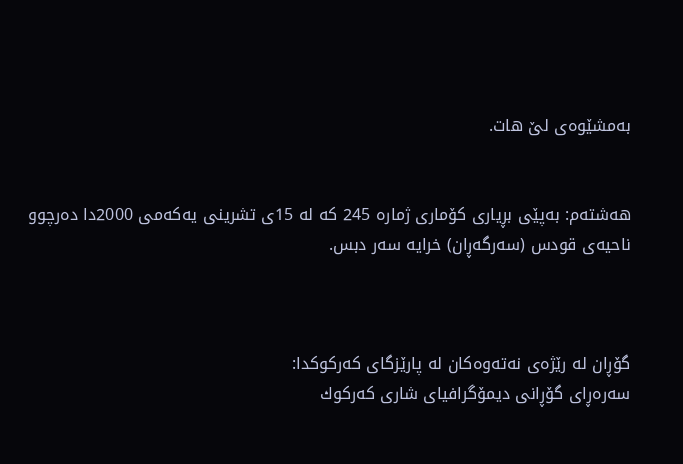به‌مشێوه‌ی‌ لێ‌ هات.


هه‌شته‌م: به‌پێی‌ بڕیاری‌ كۆماری‌ ژماره‌ 245 كه‌ له‌ 15ی‌ تشرینی‌ یه‌كه‌می‌ 2000دا ده‌رچوو ناحیه‌ی‌ قودس (سه‌رگه‌ڕان) خرایه‌ سه‌ر دبس.



گۆڕان له‌ رێژه‌ی‌ نه‌ته‌وه‌كان له‌ پارێزگای‌ كه‌ركوكدا:
سه‌ره‌ڕای‌ گۆڕانی‌ دیمۆگرافیای‌ شاری‌ كه‌ركوك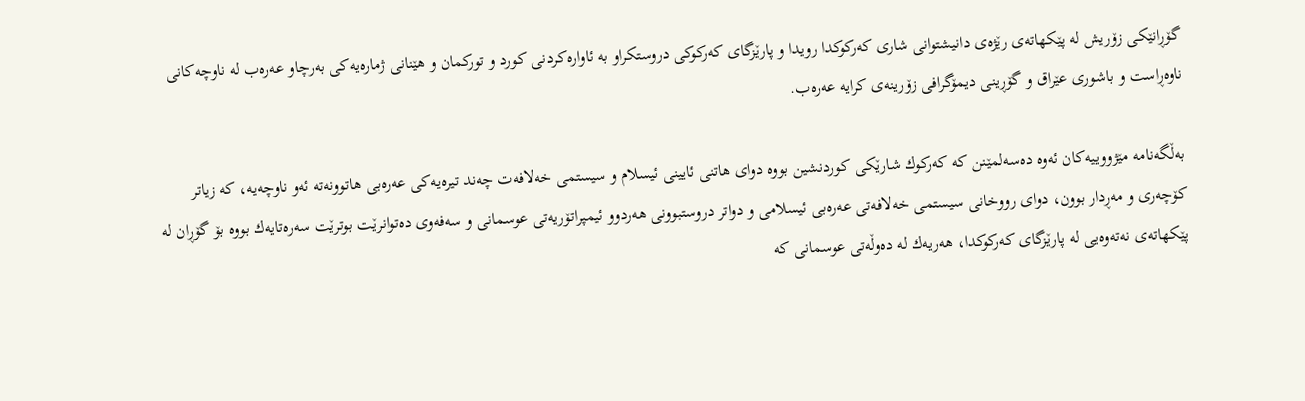گۆڕانێكی‌ زۆریش له‌ پێكهاته‌ی‌ رێژه‌ی‌ دانیشتوانی‌ شاری‌ كه‌ركوكدا رویدا و پارێزگای‌ كه‌ركوكی‌ دروستكراو به‌ ئاواره‌كردنی‌ كورد و توركمان و هێنانی‌ ژماره‌یه‌كی‌ به‌رچاو عه‌ره‌ب له‌ ناوچه‌كانی‌ ناوه‌ڕاست و باشوری‌ عێراق و گۆڕینی‌ دیمۆگرافی‌ زۆرینه‌ی‌ كرایه‌ عه‌ره‌ب.

به‌ڵگه‌نامه‌ مێژووییه‌كان ئه‌وه‌ ده‌سه‌لمێنن كه‌ كه‌ركوك شارێكی‌ كوردنشین بووه‌ دوای‌ هاتنی‌ ئایینی‌ ئیسلام و سیستمی‌ خه‌لافه‌ت چه‌ند تیره‌یه‌كی‌ عه‌ره‌بی‌ هاتوونه‌ته‌ ئه‌و ناوچه‌یه‌، كه‌ زیاتر كۆچه‌ری‌ و مه‌ڕدار بوون، دوای‌ رووخانی‌ سیستمی‌ خه‌لافه‌تی‌ عه‌ره‌بی‌ ئیسلامی‌ و دواتر دروستبوونی‌ هه‌ردوو ئیمپراتۆریه‌تی‌ عوسمانی‌ و سه‌فه‌وی‌ ده‌توانرێت بوترێت سه‌ره‌تایه‌ك بووه‌ بۆ گۆڕان له‌ پێكهاته‌ی‌ نه‌ته‌وه‌یی‌ له‌ پارێزگای‌ كه‌ركوكدا، هه‌ریه‌ك له‌ ده‌وڵه‌تی‌ عوسمانی‌ كه‌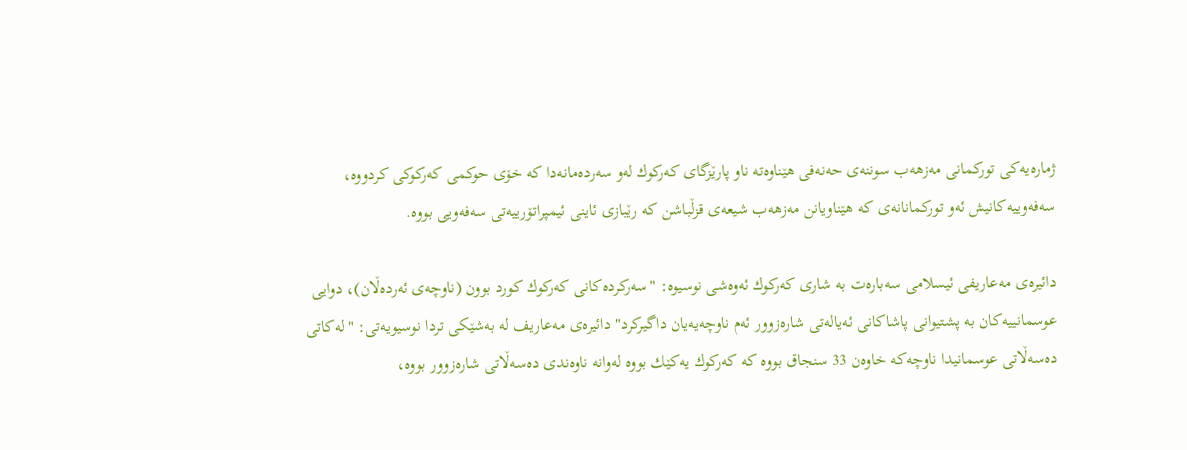ژماره‌یه‌كی‌ توركمانی‌ مه‌زهه‌ب سوننه‌ی‌ حه‌نه‌فی‌ هێناوه‌ته‌ ناو پارێزگای‌ كه‌ركوك له‌و سه‌رده‌مانه‌دا كه‌ خۆی‌ حوكمی‌ كه‌ركوكی‌ كردووه‌، سه‌فه‌وییه‌كانیش ئه‌و توركمانانه‌ی‌ كه‌ هێناویانن مه‌زهه‌ب شیعه‌ی‌ قزڵباشن كه‌ رێبازی‌ ئاینی‌ ئیمپراتۆرییه‌تی‌ سه‌فه‌ویی‌ بووه‌.

دائیره‌ی‌ مه‌عاریفی‌ ئیسلامی‌ سه‌باره‌ت به‌ شاری‌ كه‌ركوك ئه‌وه‌شی‌ نوسیوه‌: "سه‌ركرده‌كانی‌ كه‌ركوك كورد بوون (ناوچه‌ی‌ ئه‌رده‌ڵان)، دوایی‌ عوسمانییه‌كان به‌ پشتیوانی‌ پاشاكانی‌ ئه‌یاله‌تی‌ شاره‌زوور ئه‌م ناوچه‌یه‌یان داگیركرد" دائیره‌ی‌ مه‌عاریف له‌ به‌شێكی‌ تردا نوسیویه‌تی‌: "له‌كاتی‌ ده‌سه‌ڵاتی‌ عوسمانیدا ناوچه‌كه‌ خاوه‌ن 33 سنجاق بووه‌ كه‌ كه‌ركوك یه‌كێك بووه‌ له‌وانه‌ ناوه‌ندی‌ ده‌سه‌ڵاتی‌ شاره‌زوور بووه‌،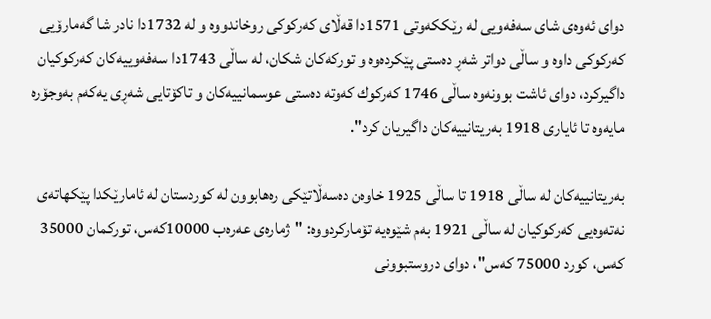دوای‌ ئه‌وه‌ی‌ شای‌ سه‌فه‌ویی‌ له‌ رێككه‌وتی‌ 1571دا قه‌ڵای‌ كه‌ركوكی‌ روخاندووه‌ و له‌ 1732دا نادر شا گه‌مارۆیی‌ كه‌ركوكی‌ داوه‌ و ساڵی‌ دواتر شه‌ڕ ده‌ستی‌ پێكرده‌وه‌ و توركه‌كان شكان، له‌ ساڵی‌ 1743دا سه‌فه‌وییه‌كان كه‌ركوكیان داگیركرد، دوای‌ ئاشت بوونه‌وه‌ ساڵی‌ 1746 كه‌ركوك كه‌وته‌ ده‌ستی‌ عوسمانییه‌كان و تاكۆتایی‌ شه‌ڕی‌ یه‌كه‌م به‌وجۆره‌ مایه‌وه‌ تا ئایاری‌ 1918 به‌ریتانییه‌كان داگیریان كرد".

به‌ریتانییه‌كان له‌ ساڵی‌ 1918 تا ساڵی‌ 1925 خاوه‌ن ده‌سه‌ڵاتێكی‌ ره‌هابوون له‌ كوردستان له‌ ئامارێكدا پێكهاته‌ی‌ نه‌ته‌وه‌یی‌ كه‌ركوكیان له‌ ساڵی‌ 1921 به‌م شێوه‌یه‌ تۆماركردووه‌: "ژماره‌ی‌ عه‌ره‌ب 10000كه‌س، توركمان 35000 كه‌س، كورد 75000 كه‌س"، دوای‌ دروستبوونی‌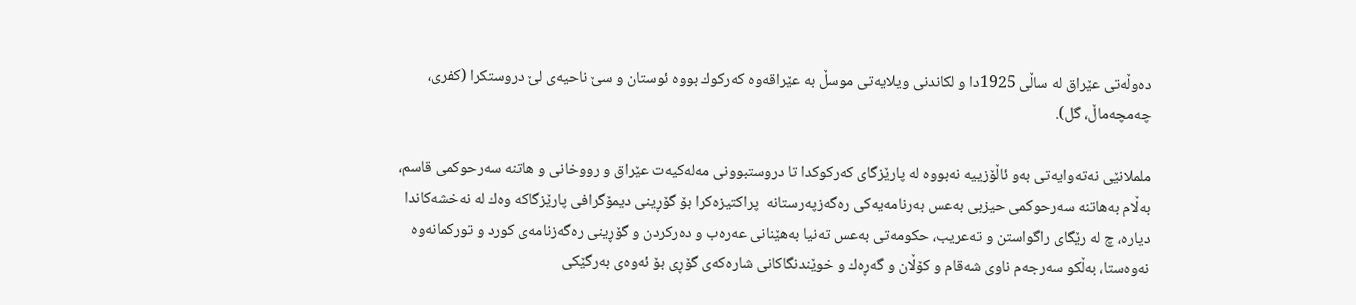ده‌وڵه‌تی‌ عێراق له‌ ساڵی‌ 1925دا و لكاندنی‌ ویلایه‌تی‌ موسڵ به‌ عێراقه‌وه‌ كه‌ركوك بووه‌ ئوستان و سێ‌ ناحیه‌ی‌ لێ‌ دروستكرا (كفری‌، چه‌مچه‌ماڵ، گل).

ململانێی‌ نه‌ته‌وایه‌تی‌ به‌و ئاڵۆزییه‌ نه‌بووه‌ له‌ پارێزگای‌ كه‌ركوكدا تا دروستبوونی‌ مه‌له‌كیه‌ت عێراق و رووخانی‌ و هاتنه‌ سه‌رحوكمی‌ قاسم، به‌ڵام به‌هاتنه‌ سه‌رحوكمی‌ حیزبی‌ به‌عس به‌رنامه‌یه‌كی‌ ره‌گه‌زپه‌رستانه‌  پراكتیزه‌كرا بۆ گۆڕینی‌ دیمۆگرافی‌ پارێزگاكه‌ وه‌ك له‌ نه‌خشه‌كاندا دیاره‌، چ له‌ رێگای‌ راگواستن و ته‌عریب، حكومه‌تی‌ به‌عس ته‌نیا به‌هێنانی‌ عه‌ره‌ب و ده‌ركردن و گۆڕینی‌ ره‌گه‌زنامه‌ی‌ كورد و توركمانه‌وه‌ نه‌وه‌ستا، به‌ڵكو سه‌رجه‌م ناوی‌ شه‌قام و كۆڵان و گه‌ڕه‌ك و خوێندنگاكانی‌ شاره‌كه‌ی‌ گۆڕی‌ بۆ ئه‌وه‌ی‌ به‌رگێكی‌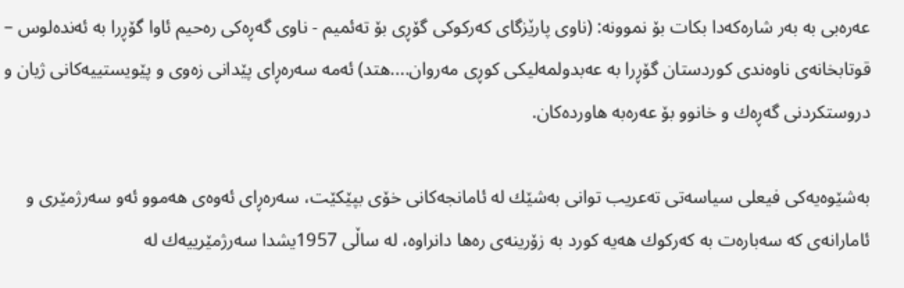عه‌ره‌بی‌ به‌ به‌ر شاره‌كه‌دا بكات بۆ نموونه‌: (ناوی‌ پارێزگای‌ كه‌ركوكی‌ گۆڕی‌ بۆ ته‌ئمیم - ناوی‌ گه‌ڕه‌كی‌ ره‌حیم ئاوا گۆڕرا به‌ ئه‌نده‌لوس – قوتابخانه‌ی‌ ناوه‌ندی‌ كوردستان گۆڕرا به‌ عه‌بدولمه‌لیكی‌ كوڕی‌ مه‌روان....هتد) ئه‌مه‌ سه‌ره‌ڕای‌ پێدانی‌ زه‌وی‌ و پێویستییه‌كانی‌ ژیان و دروستكردنی‌ گه‌ڕه‌ك و خانوو بۆ عه‌ره‌به‌ هاورده‌كان.

به‌شێوه‌یه‌كی‌ فیعلی‌ سیاسه‌تی‌ ته‌عریب توانی‌ به‌شێك له‌ ئامانجه‌كانی‌ خۆی‌ بپێكێت، سه‌ره‌ڕای‌ ئه‌وه‌ی‌ هه‌موو ئه‌و سه‌رژمێری‌ و ئامارانه‌ی‌ كه‌ سه‌باره‌ت به‌ كه‌ركوك هه‌یه‌ كورد به‌ زۆرینه‌ی‌ ره‌ها دانراوه‌، له‌ ساڵی‌ 1957یشدا سه‌رژمێرییه‌ك له‌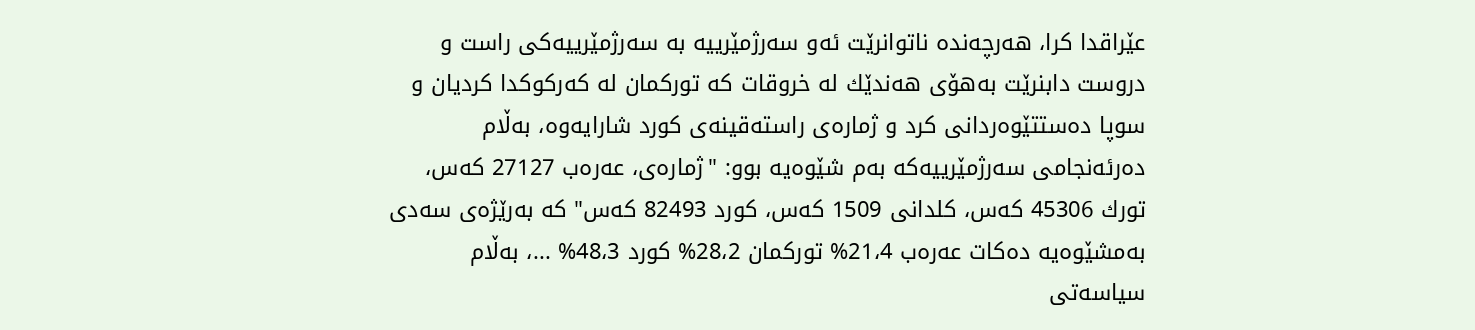عێراقدا كرا، هه‌رچه‌نده‌ ناتوانرێت ئه‌و سه‌رژمێرییه‌ به‌ سه‌رژمێرییه‌كی‌ راست و دروست دابنرێت به‌هۆی‌ هه‌ندێك له‌ خروقات كه‌ توركمان له‌ كه‌ركوكدا كردیان و سوپا ده‌ستتێوه‌ردانی‌ كرد و ژماره‌ی‌ راسته‌قینه‌ی‌ كورد شارایه‌وه‌، به‌ڵام ده‌رئه‌نجامی‌ سه‌رژمێرییه‌كه‌ به‌م شێوه‌یه‌ بوو: "ژماره‌ی‌، عه‌ره‌ب 27127 كه‌س، تورك 45306 كه‌س، كلدانی‌ 1509 كه‌س، كورد 82493 كه‌س" كه‌ به‌رێژه‌ی‌ سه‌دی‌ به‌مشێوه‌یه‌ ده‌كات عه‌ره‌ب 21،4% توركمان 28،2% كورد 48،3% ...، به‌ڵام سیاسه‌تی‌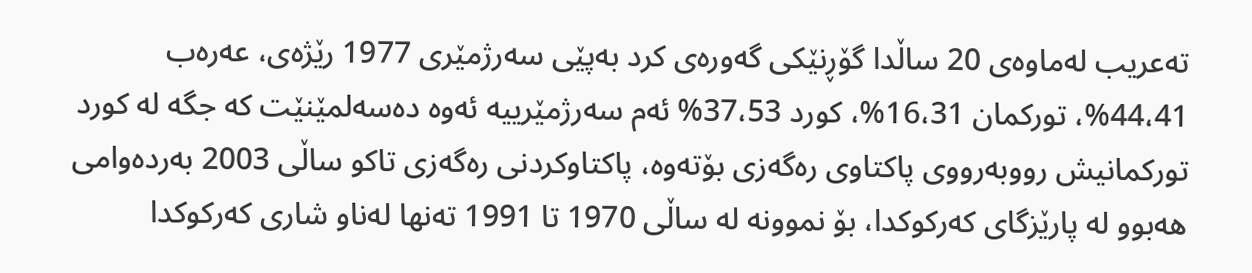ته‌عریب له‌ماوه‌ی‌ 20 ساڵدا گۆڕنێكی‌ گه‌وره‌ی‌ كرد به‌پێی‌ سه‌رژمێری‌ 1977 رێژه‌ی‌، عه‌ره‌ب 44،41%، توركمان 16،31%، كورد 37،53% ئه‌م سه‌رژمێرییه‌ ئه‌وه‌ ده‌سه‌لمێنێت كه‌ جگه‌ له‌ كورد توركمانیش رووبه‌رووی‌ پاكتاوی‌ ره‌گه‌زی‌ بۆته‌وه‌، پاكتاوكردنی‌ ره‌گه‌زی‌ تاكو ساڵی‌ 2003 به‌رده‌وامی‌ هه‌بوو له‌ پارێزگای‌ كه‌ركوكدا، بۆ نموونه‌ له‌ ساڵی‌ 1970 تا 1991 ته‌نها له‌ناو شاری‌ كه‌ركوكدا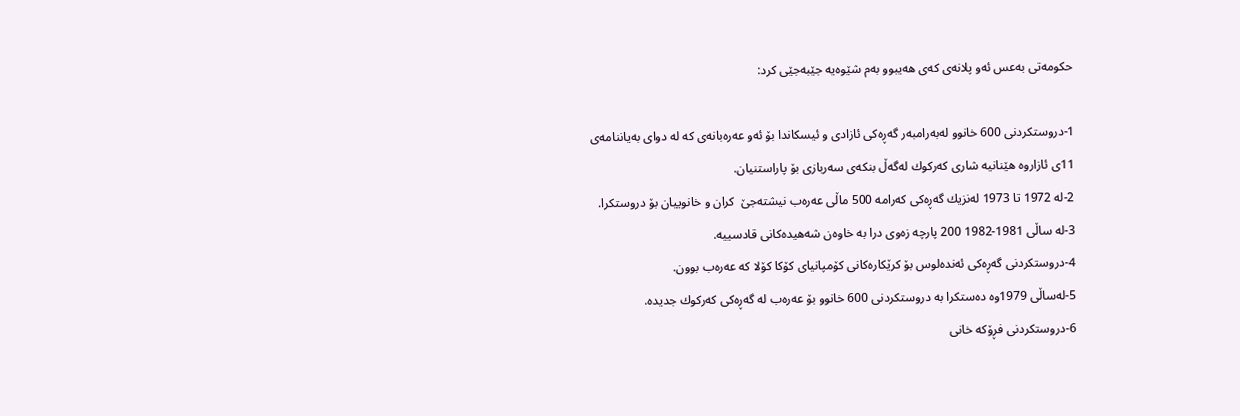حكومه‌تی‌ به‌عس ئه‌و پلانه‌ی‌ كه‌ی‌ هه‌یبوو به‌م شێوه‌یه‌ جێبه‌جێی‌ كرد:

1-دروستكردنی‌ 600 خانوو له‌به‌رامبه‌ر گه‌ڕه‌كی‌ ئازادی‌ و ئیسكاندا بۆ ئه‌و عه‌ره‌بانه‌ی‌ كه‌ له‌ دوای‌ به‌یاننامه‌ی‌ 11ی‌ ئازاروه‌ هێنانیه‌ شاری‌ كه‌ركوك له‌گه‌ڵ بنكه‌ی‌ سه‌ربازی‌ بۆ پاراستنیان.
2-له‌ 1972 تا 1973 له‌نزیك گه‌ڕه‌كی‌ كه‌رامه‌ 500 ماڵی‌ عه‌ره‌ب نیشته‌جێ‌  كران و خانوییان بۆ دروستكرا.
3-له‌ ساڵی‌ 1981-1982 200 پارچه‌ زه‌وی‌ درا به‌ خاوه‌ن شه‌هیده‌كانی‌ قادسییه‌.
4-دروستكردنی‌ گه‌ڕه‌كی‌ ئه‌نده‌لوس بۆ كرێكاره‌كانی‌ كۆمپانیای‌ كۆكا كۆلا كه‌ عه‌ره‌ب بوون.
5-له‌ساڵی‌ 1979وه‌ ده‌ستكرا به‌ دروستكردنی‌ 600 خانوو بۆ عه‌ره‌ب له‌ گه‌ڕه‌كی‌ كه‌ركوك جدیده‌.
6-دروستكردنی‌ فڕۆكه‌ خانی‌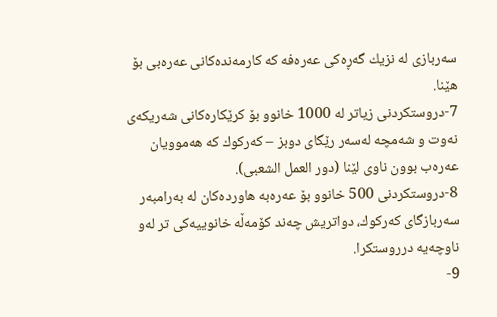سه‌ربازی‌ له‌ نزیك گه‌ڕه‌كی‌ عه‌ره‌فه‌ كه‌ كارمه‌نده‌كانی‌ عه‌ره‌بی‌ بۆ هێنا.
7-دروستكردنی‌ زیاتر له‌ 1000 خانوو بۆ كرێكاره‌كانی‌ شه‌ریكه‌ی‌ نه‌وت و شه‌مچه‌ له‌سه‌ر رێگای‌ دوبز – كه‌ركوك كه‌ هه‌موویان عه‌ره‌ب بوون ناوی‌ لێنا (دور العمل الشعبی‌).
8-دروستكردنی‌ 500 خانوو بۆ عه‌ره‌به‌ هاورده‌كان له‌ به‌رامبه‌ر سه‌ربازگای‌ كه‌ركوك، دواتریش چه‌ند كۆمه‌ڵه‌ خانوییه‌كی‌ تر له‌و ناوچه‌یه‌ درروستكرا.
9-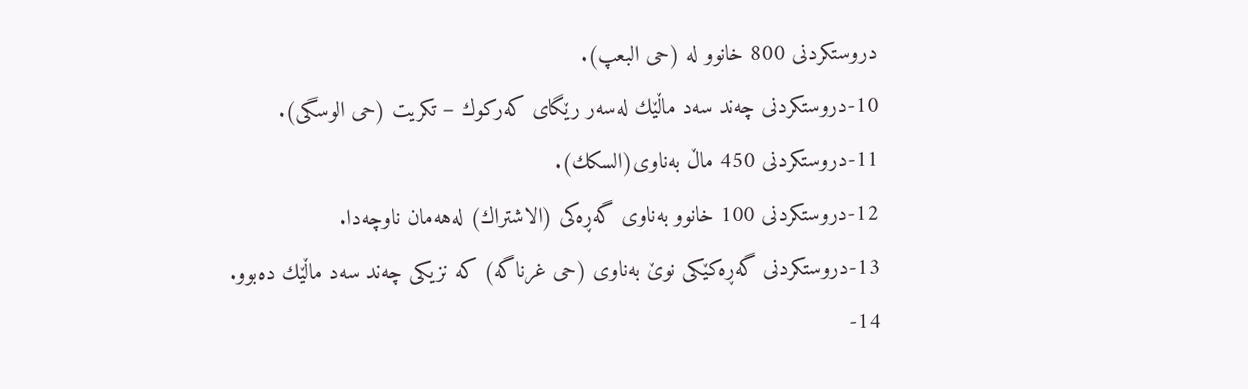دروستكردنی‌ 800 خانوو له‌ (حی‌ البعپ).
10-دروستكردنی‌ چه‌ند سه‌د ماڵێك له‌سه‌ر رێگای‌ كه‌ركوك – تكریت (حی‌ الوسگی‌).
11-دروستكردنی‌ 450 ماڵ به‌ناوی‌(السكك).
12-دروستكردنی‌ 100 خانوو به‌ناوی‌ گه‌ڕه‌كی‌ (الاشتراك) له‌هه‌مان ناوچه‌دا.
13-دروستكردنی‌ گه‌ڕه‌كێكی‌ نوێ‌ به‌ناوی‌ (حی‌ غرناگه‌) كه‌ نزیكی‌ چه‌ند سه‌د ماڵێك ده‌بوو.
14-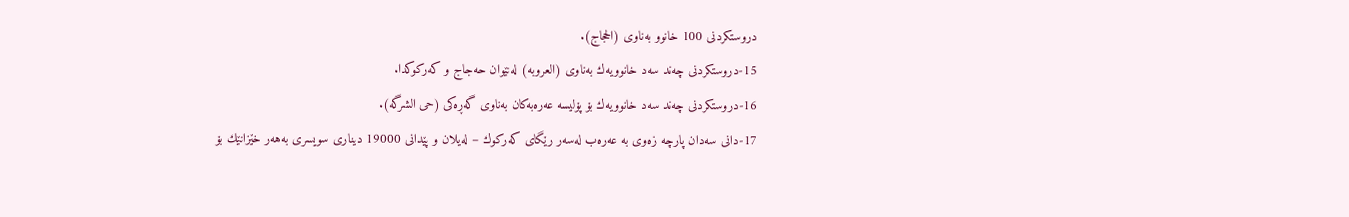دروستكردنی‌ 100 خانوو به‌ناوی‌ (الحجاج).
15-دروستكردنی‌ چه‌ند سه‌د خانوویه‌ك به‌ناوی‌ (العروبه‌) له‌نێوان حه‌جاج و كه‌ركوكدا.
16-دروستكردنی‌ چه‌ند سه‌د خانوویه‌ك بۆ پۆلیسه‌ عه‌ره‌به‌كان به‌ناوی‌ گه‌ڕه‌كی‌ (حی‌ الشرگه‌).
17-دانی‌ سه‌دان پارچه‌ زه‌وی‌ به‌ عه‌ره‌ب له‌سه‌ر رێگای‌ كه‌ركوك – له‌یلان و پێدانی‌ 19000 دیناری‌ سویسری‌ به‌هه‌ر خێزانێك بۆ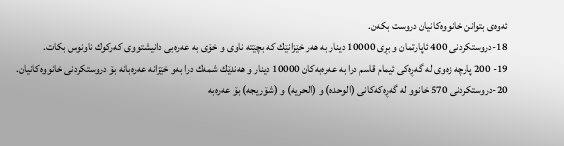ئه‌وه‌ی‌ بتوانن خانووه‌كانیان دروست بكه‌ن.
18-دروستكردنی‌ 400 ئاپارتمان و بڕی‌ 10000 دینار به‌ هه‌ر خێزانێك كه‌ بچێته‌ ناوی‌ و خۆی‌ به‌ عه‌ره‌بی‌ دانیشتووی‌ كه‌ركوك ناونوس بكات.
19- 200 پارچه‌ زه‌وی‌ له‌ گه‌ڕه‌كی‌ ئیمام قاسم درا به‌ عه‌ره‌به‌كان 10000 دینار و هه‌ندێك شمه‌ك درا به‌و خێزانه‌ عه‌ره‌بانه‌ بۆ دروستكردنی‌ خانووه‌كانیان.
20-دروستكردنی‌ 570 خانوو له‌ گه‌ڕه‌كه‌كانی‌ (الوحده‌) و (الحریه‌) و (شۆریجه‌) بۆ عه‌ره‌به‌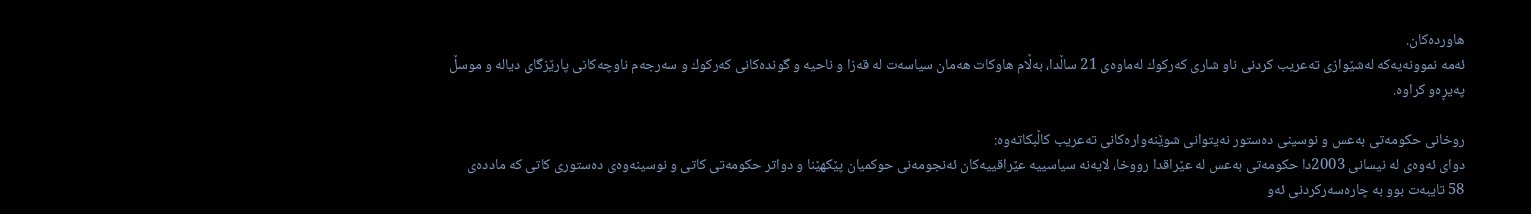هاورده‌كان.
ئه‌مه‌ نموونه‌یه‌كه‌ له‌شێوازی‌ ته‌عریب كردنی‌ ناو شاری‌ كه‌ركوك له‌ماوه‌ی‌ 21 ساڵدا، به‌ڵام هاوكات هه‌مان سیاسه‌ت له‌ قه‌زا و ناحیه‌ و گونده‌كانی‌ كه‌ركوك و سه‌رجه‌م ناوچه‌كانی‌ پارێزگای‌ دیاله‌ و موسڵ په‌یڕه‌و كراوه‌.

روخانی‌ حكومه‌تی‌ به‌عس و نوسینی‌ ده‌ستور نه‌یتوانی‌ شوێنه‌واره‌كانی‌ ته‌عریب كاڵبكاته‌وه‌:
دوای‌ ئه‌وه‌ی‌ له‌ نیسانی‌ 2003دا حكومه‌تی‌ به‌عس له‌ عێراقدا رووخا، لایه‌نه‌ سیاسییه‌ عێراقییه‌كان ئه‌نجومه‌نی‌ حوكمیان پێكهێنا و دواتر حكومه‌تی‌ كاتی‌ و نوسینه‌وه‌ی‌ ده‌ستوری‌ كاتی‌ كه‌ مادده‌ی‌ 58 تایبه‌ت بوو به‌ چاره‌سه‌ركردنی‌ ئه‌و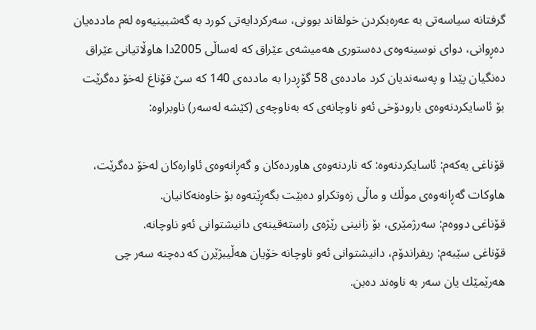گرفتانه‌ سیاسه‌تی‌ به‌ عه‌ره‌بكردن خولقاند بوونی‌، سه‌ركردایه‌تی‌ كورد به‌ گه‌شبینیه‌وه‌ له‌م مادده‌یان ده‌ڕوانی‌، دوای‌ نوسینه‌وه‌ی‌ ده‌ستوری‌ هه‌میشه‌ی‌ عێراق كه‌ له‌ساڵی‌ 2005دا هاوڵاتیانی‌ عێراق ده‌نگیان پێدا و په‌سه‌ندیان كرد مادده‌ی‌ 58 گۆڕدرا به‌ مادده‌ی‌ 140 كه‌ سێ‌ قۆناغ له‌خۆ ده‌گرێت بۆ ئاسایكردنه‌وه‌ی‌ بارودۆخی‌ ئه‌و ناوچانه‌ی‌ كه‌ به‌ناوچه‌ی‌ (كێشه‌ له‌سه‌ر) ناوبراوه‌:

قۆناغی‌ یه‌كه‌م: ئاسایكردنه‌وه‌: كه‌ ناردنه‌وه‌ی‌ هاورده‌كان و گه‌ڕانه‌وه‌ی‌ ئاواره‌كان له‌خۆ ده‌گرێت، هاوكات گه‌ڕانه‌وه‌ی‌ موڵك و ماڵی‌ زه‌وتكراو ده‌بێت بگه‌ڕێته‌وه‌ بۆ خاوه‌نه‌كانیان.
قۆناغی‌ دووه‌م: سه‌رژمێری‌، بۆ زانینی‌ رێژه‌ی‌ راسته‌قینه‌ی‌ دانیشتوانی‌ ئه‌و ناوچانه‌.
قۆناغی‌ سێبه‌م: ریفراندۆم، دانیشتوانی‌ ئه‌و ناوچانه‌ خۆیان هه‌ڵیبژێرن كه‌ ده‌چنه‌ سه‌ر چی‌ هه‌رێمێك یان سه‌ر به‌ ناوه‌ند ده‌بن.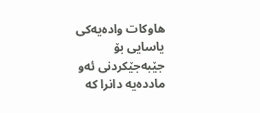هاوكات واده‌یه‌كی‌ یاسایی‌ بۆ جێبه‌جێكردنی‌ ئه‌و مادده‌یه‌ دانرا كه‌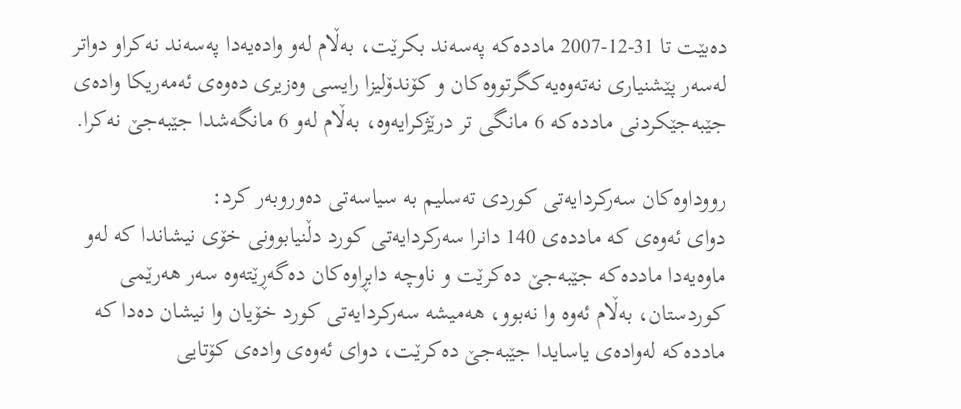ده‌بێت تا 31-12-2007 مادده‌كه‌ په‌سه‌ند بكرێت، به‌ڵام له‌و واده‌یه‌دا په‌سه‌ند نه‌كراو دواتر له‌سه‌ر پێشنیاری‌ نه‌ته‌وه‌یه‌كگرتووه‌كان و كۆندۆلیزا رایسی‌ وه‌زیری‌ ده‌وه‌ی‌ ئه‌مه‌ریكا واده‌ی‌ جێبه‌جێكردنی‌ مادده‌كه‌ 6 مانگی‌ تر درێژكرایه‌وه‌، به‌ڵام له‌و 6 مانگه‌شدا جێبه‌جێ نه‌كرا.

رووداوه‌كان سه‌ركردایه‌تی‌ كوردی‌ ته‌سلیم به‌ سیاسه‌تی‌ ده‌وروبه‌ر كرد:
دوای‌ ئه‌وه‌ی‌ كه‌ مادده‌ی‌ 140 دانرا سه‌ركردایه‌تی‌ كورد دڵنیابوونی‌ خۆی‌ نیشاندا كه‌ له‌و ماوه‌یه‌دا مادده‌كه‌ جێبه‌جێ‌ ده‌كرێت و ناوچه‌ دابڕاوه‌كان ده‌گه‌ڕێته‌وه‌ سه‌ر هه‌رێمی‌ كوردستان، به‌ڵام ئه‌وه‌ وا نه‌بوو، هه‌میشه‌ سه‌ركردایه‌تی‌ كورد خۆیان وا نیشان ده‌دا كه‌ مادده‌كه‌ له‌واده‌ی‌ یاسایدا جێبه‌جێ ده‌كرێت، دوای‌ ئه‌وه‌ی‌ واده‌ی‌ كۆتایی‌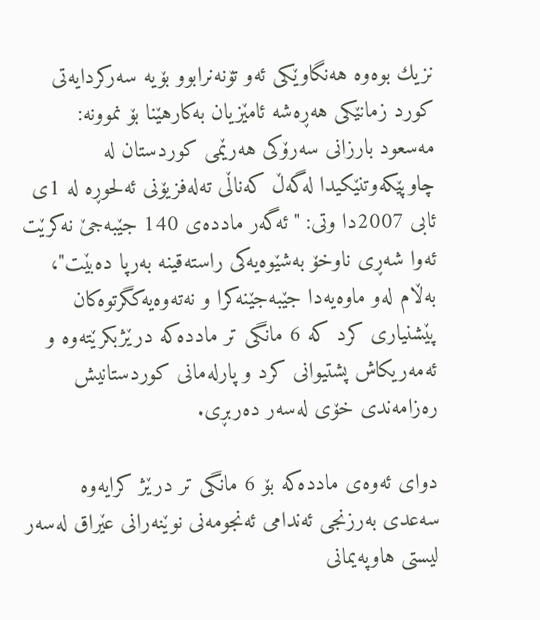نزیك بوه‌وه‌ هه‌نگاوێكی‌ ئه‌و تۆنه‌نرابوو بۆیه‌ سه‌ركردایه‌تی‌ كورد زمانێكی‌ هه‌ڕه‌شه‌ ئامێزیان به‌كارهێنا بۆ نموونه‌: مه‌سعود بارزانی‌ سه‌رۆكی‌ هه‌رێمی‌ كوردستان له‌ چاوپێكه‌وتنێكیدا له‌گه‌ڵ كه‌ناڵی‌ ته‌له‌فزیۆنی‌ ئه‌لحوڕه‌ له‌ 1ی‌ ئابی‌ 2007دا وتی‌: "ئه‌گه‌ر مادده‌ی‌ 140 جێبه‌جێ‌ نه‌كرێت ئه‌وا شه‌ڕی‌ ناوخۆ به‌شێوه‌یه‌كی‌ راسته‌قینه‌ به‌رپا ده‌بێت"، به‌ڵام له‌و ماوه‌یه‌دا جێبه‌جێنه‌كرا و نه‌ته‌وه‌یه‌كگرتوه‌كان پێشنیاری‌ كرد كه‌ 6 مانگی‌ تر مادده‌كه‌ درێژبكرێته‌وه‌ و ئه‌مه‌ریكاش پشتیوانی‌ كرد و پارله‌مانی‌ كوردستانیش ره‌زامه‌ندی‌ خۆی‌ له‌سه‌ر ده‌ربڕی‌.

دوای‌ ئه‌وه‌ی‌ مادده‌كه‌ بۆ 6 مانگی‌ تر درێژ كرایه‌وه‌ سه‌عدی‌ به‌رزنجی‌ ئه‌ندامی‌ ئه‌نجومه‌نی‌ نوێنه‌رانی‌ عێراق له‌سه‌ر لیستی‌ هاوپه‌یمانی‌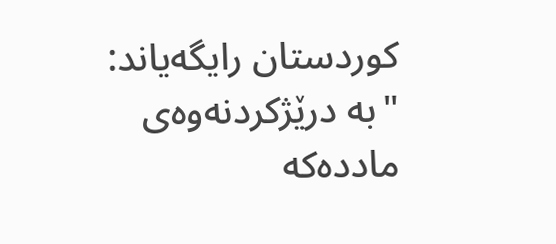كوردستان رایگه‌یاند: "به‌ درێژكردنه‌وه‌ی‌ مادده‌كه‌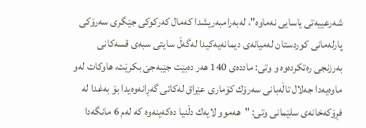شه‌رعییه‌تی‌ یاسایی‌ نه‌ماوه‌"، له‌به‌رامبه‌ریشدا كه‌مال كه‌ركوكی‌ جێگری‌ سه‌رۆكی‌ پارله‌مانی‌ كوردستان له‌میانه‌ی‌ دیمانه‌یه‌كیدا له‌گه‌ڵ سایتی‌ سبه‌ی‌ قسه‌كانی‌ به‌رزنجی‌ ره‌تكرده‌وه‌ و وتی‌: مادده‌ی‌ 140 هه‌ر ده‌بێت جێبه‌جێ بكرێت، هاوكات له‌و ماوه‌یه‌دا جه‌لال تاڵه‌بانی‌ سه‌رۆك كۆماری‌ عێراق له‌كاتی‌ گه‌ڕانه‌وه‌یدا بۆ به‌غدا له‌ فڕۆكه‌خانه‌ی‌ سلێمانی‌ وتی‌: "هه‌موو لایه‌ك دڵنیا ده‌كه‌ینه‌وه‌ كه‌ له‌م 6 مانگه‌دا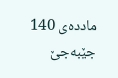مادده‌ی‌ 140 جێبه‌جێ‌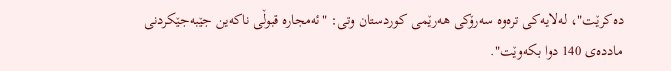ده‌كرێت"، له‌لایه‌كی‌ تره‌وه‌ سه‌رۆكی‌ هه‌رێمی‌ كوردستان وتی‌: "ئه‌مجاره‌ قبوڵی‌ ناكه‌ین جێبه‌جێكردنی‌ مادده‌ی‌ 140 دوا بكه‌وێت".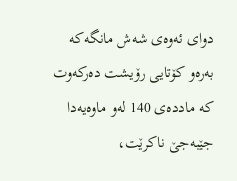دوای‌ ئه‌وه‌ی‌ شه‌ش مانگه‌كه‌ به‌ره‌و كۆتایی‌ رۆیشت ده‌ركه‌وت كه‌ مادده‌ی‌ 140 له‌و ماوه‌یه‌دا جێبه‌جێ ناكرێت،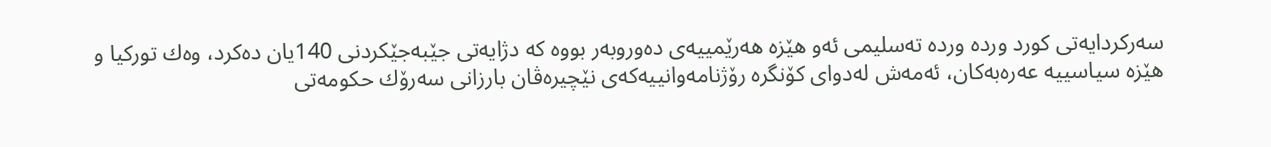سه‌ركردایه‌تی‌ كورد ورده‌ ورده‌ ته‌سلیمی‌ ئه‌و هێزه‌ هه‌رێمییه‌ی‌ ده‌وروبه‌ر بووه‌ كه‌ دژایه‌تی‌ جێبه‌جێكردنی‌ 140یان ده‌كرد، وه‌ك توركیا و هێزه‌ سیاسییه‌ عه‌ره‌به‌كان، ئه‌مه‌ش له‌دوای‌ كۆنگره‌ رۆژنامه‌وانییه‌كه‌ی‌ نێچیره‌ڤان بارزانی‌ سه‌رۆك حكومه‌تی‌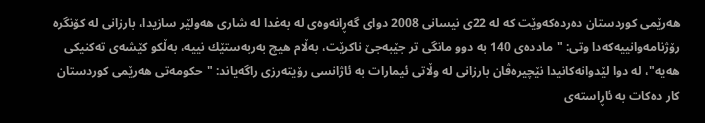هه‌رێمی‌ كوردستان ده‌رده‌كه‌وێت كه‌ له‌ 22ی‌ نیسانی‌ 2008 دوای‌ گه‌ڕانه‌وه‌ی‌ له‌ به‌غدا له‌ شاری‌ هه‌ولێر سازیدا، بارزانی‌ له‌ كۆنگره‌ رۆژنامه‌وانییه‌كه‌دا وتی‌: "مادده‌ی‌ 140 به‌ دوو مانگی‌ تر جێبه‌جێ‌ ناكرێت، به‌ڵام هیچ به‌ربه‌ستێك نییه‌، به‌ڵكو كێشه‌ی‌ ته‌كنیكی‌ هه‌یه‌"، له‌ دوا لێدوانه‌كانیدا نێچیره‌ڤان بارزانی‌ له‌ وڵاتی‌ ئیمارات به‌ ئاژانسی‌ رۆیته‌رزی‌ راگه‌یاند: "حكومه‌تی‌ هه‌رێمی‌ كوردستان كار ده‌كات به‌ ئاڕاسته‌ی‌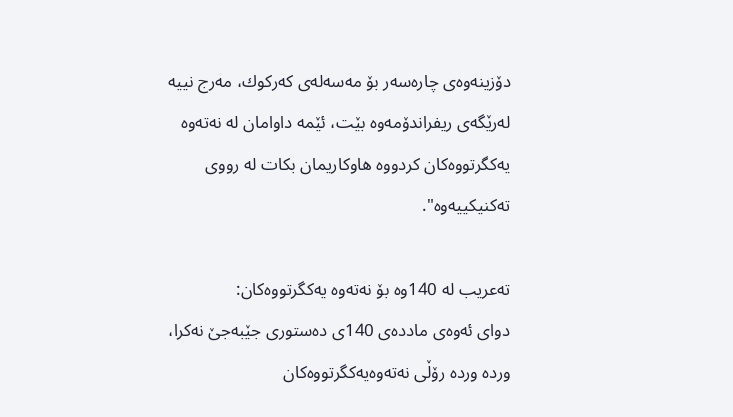دۆزینه‌وه‌ی‌ چاره‌سه‌ر بۆ مه‌سه‌له‌ی‌ كه‌ركوك، مه‌رج نییه‌ له‌رێگه‌ی‌ ریفراندۆمه‌وه‌ بێت، ئێمه‌ داوامان له‌ نه‌ته‌وه‌ یه‌كگرتووه‌كان كردووه‌ هاوكاریمان بكات له‌ رووی‌ ته‌كنیكییه‌وه‌".

ته‌عریب له‌ 140وه‌ بۆ نه‌ته‌وه‌ یه‌كگرتووه‌كان:
دوای‌ ئه‌وه‌ی‌ مادده‌ی‌ 140ی‌ ده‌ستوری‌ جێبه‌جێ نه‌كرا، ورده‌ ورده‌ رۆڵی‌ نه‌ته‌وه‌یه‌كگرتووه‌كان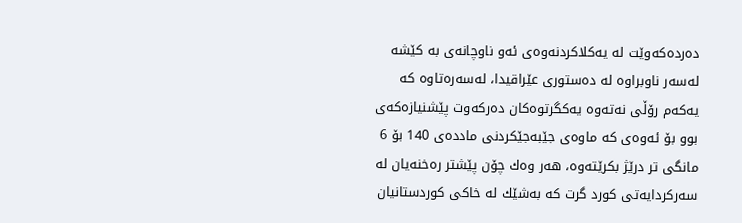ده‌رده‌كه‌وێت له‌ یه‌كلاكردنه‌وه‌ی‌ ئه‌و ناوچانه‌ی‌ به‌ كێشه‌ له‌سه‌ر ناوبراوه‌ له‌ ده‌ستوری‌ عێراقیدا، له‌سه‌ره‌تاوه‌ كه‌ یه‌كه‌م رۆڵی‌ نه‌ته‌وه‌ یه‌كگرتوه‌كان ده‌ركه‌وت پێشنیازه‌كه‌ی‌ بوو بۆ ئه‌وه‌ی‌ كه‌ ماوه‌ی‌ جێبه‌جێكردنی‌ مادده‌ی‌ 140 بۆ 6 مانگی‌ تر درێژ بكرێته‌وه‌، هه‌ر وه‌ك چۆن پێشتر ره‌خنه‌یان له‌ سه‌ركردایه‌تی‌ كورد گرت كه‌ به‌شێك له‌ خاكی‌ كوردستانیان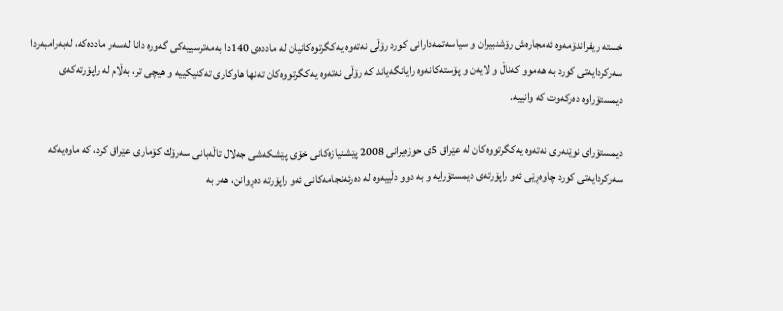خسته‌ ریفراندۆمه‌وه‌ ئه‌مجاره‌ش رۆشنبیران و سیاسه‌تمه‌دارانی‌ كورد رۆڵی‌ نه‌ته‌وه‌ یه‌كگرتوه‌كانیان له‌ مادده‌ی‌ 140دا به‌مه‌ترسییه‌كی‌ گه‌وره‌ دانا له‌سه‌ر مادده‌كه‌، له‌به‌رامبه‌ردا سه‌ركردایه‌تی‌ كورد به‌ هه‌موو كه‌ناڵ و لایه‌ن و پۆسته‌كانه‌وه‌ رایانگه‌یاند كه‌ رۆڵی‌ نه‌ته‌وه‌ یه‌كگرتووه‌كان ته‌نها هاوكاری‌ ته‌كنیكییه‌ و هیچی‌ تر، به‌ڵام له‌ راپۆرته‌كه‌ی‌ دیمستۆراوه‌ ده‌ركه‌وت كه‌ وانییه‌.

دیمستۆرای‌ نوێنه‌ری‌ نه‌ته‌وه‌ یه‌كگرتووه‌كان له‌ عێراق 5ی‌ حوزه‌یرانی‌ 2008 پێشنیازه‌كانی‌ خۆی‌ پێشكه‌شی‌ جه‌لال تاڵه‌بانی‌ سه‌رۆك كۆماری‌ عێراق كرد، كه‌ ماوه‌یه‌كه‌ سه‌ركردایه‌تی‌ كورد چاوه‌ڕێی‌ ئه‌و راپۆرته‌ی‌ دیمستۆرایه‌ و به‌ دوو دڵییه‌وه‌ له‌ ده‌رئه‌نجامه‌كانی‌ ئه‌و راپۆرته‌ ده‌ڕوانن، هه‌ر به‌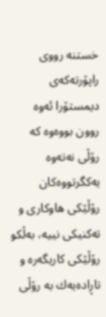خستنه‌ رووی‌ راپۆرته‌كه‌ی‌ دیمستۆرا ئه‌وه‌ روون بووه‌وه‌ كه‌ رۆڵی‌ نه‌ته‌وه‌ یه‌كگرتووه‌كان رۆڵێكی‌ هاوكاری‌ و ته‌كنیكی‌ نییه‌، به‌ڵكو رۆڵێكی‌ كاریگه‌ره‌ و تاڕاده‌یه‌ك به‌ رۆڵی‌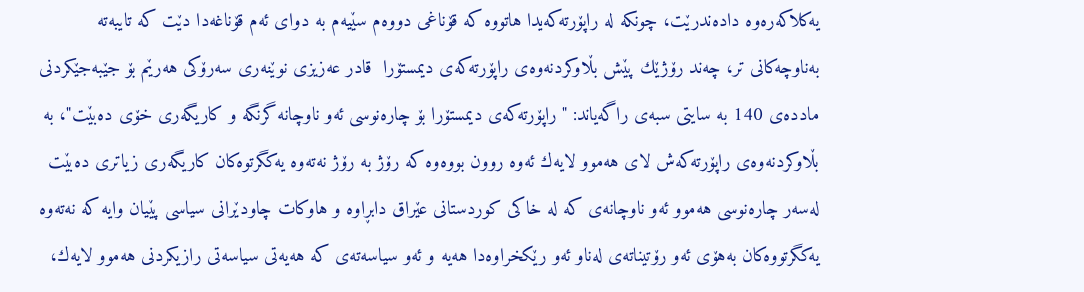یه‌كلاكه‌ره‌وه‌ داده‌ندرێت، چونكه‌ له‌ راپۆرته‌كه‌یدا هاتووه‌ كه‌ قۆناغی‌ دووه‌م سێیه‌م به‌ دوای‌ ئه‌م قۆناغه‌دا دێت كه‌ تایبه‌ته‌ به‌ناوچه‌كانی‌ تر، چه‌ند رۆژێك پێش بڵاوكردنه‌وه‌ی‌ راپۆرته‌كه‌ی‌ دیمستۆرا  قادر عه‌زیزی‌ نوێنه‌ری‌ سه‌رۆكی‌ هه‌رێم بۆ جێبه‌جێكردنی‌ مادده‌ی‌ 140 به‌ سایتی‌ سبه‌ی‌ راگه‌یاند: "راپۆرته‌كه‌ی‌ دیمستۆرا بۆ چاره‌نوسی‌ ئه‌و ناوچانه‌ گرنگه‌ و كاریگه‌ری‌ خۆی‌ ده‌بێت"، به‌ بڵاوكردنه‌وه‌ی‌ راپۆرته‌كه‌ش لای‌ هه‌موو لایه‌ك ئه‌وه‌ روون بووه‌وه‌ كه‌ رۆژ به‌ رۆژ نه‌ته‌وه‌ یه‌كگرتوه‌كان كاریگه‌ری‌ زیاتری‌ ده‌بێت له‌سه‌ر چاره‌نوسی‌ هه‌موو ئه‌و ناوچانه‌ی‌ كه‌ له‌ خاكی‌ كوردستانی‌ عێراق دابڕاوه‌ و هاوكات چاودێرانی‌ سیاسی‌ پێیان وایه‌ كه‌ نه‌ته‌وه‌ یه‌كگرتووه‌كان به‌هۆی‌ ئه‌و رۆتیناته‌ی‌ له‌ناو ئه‌و رێكخراوه‌دا هه‌یه‌ و ئه‌و سیاسه‌ته‌ی‌ كه‌ هه‌یه‌تی‌ سیاسه‌تی‌ رازیكردنی‌ هه‌موو لایه‌ك،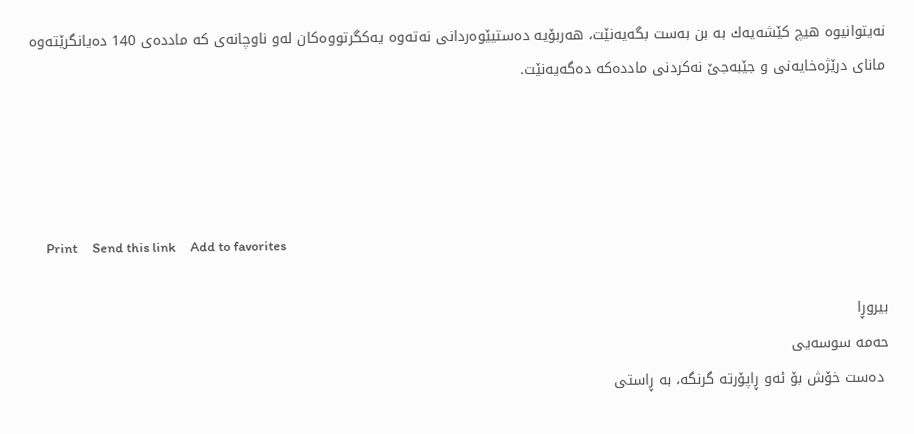نه‌یتوانیوه‌ هیچ كێشه‌یه‌ك به‌ بن به‌ست بگه‌یه‌نێت، هه‌ربۆیه‌ ده‌ستیێوه‌ردانی‌ نه‌ته‌وه‌ یه‌كگرتووه‌كان له‌و ناوچانه‌ی‌ كه‌ مادده‌ی‌ 140 ده‌یانگرێته‌وه‌ مانای‌ درێژه‌خایه‌نی‌ و جێبه‌جێ نه‌كردنی‌ مادده‌كه‌ ده‌گه‌یه‌نێت.




     Print     Send this link     Add to favorites

بیروڕا
حه‌مه‌ سوسه‌یی
 ده‌ست خۆش بۆ ئه‌و ڕاپۆرته‌ گرنگه‌، به‌ ڕاستی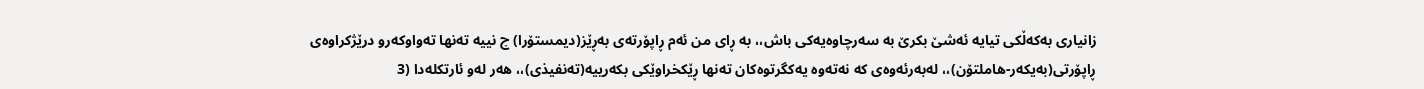زانیاری به‌که‌ڵکی تیایه‌ ئه‌شێ بکرێ به‌ سه‌رچاوه‌یه‌کی باش،، به‌ ڕای من ئه‌م ڕاپۆرته‌ی به‌ڕێز(دیمستۆرا) چ نییه‌ ته‌نها ته‌واوکه‌رو درێژکراوه‌ی ڕاپۆرتی(به‌یکه‌ر-هاملتۆن)،، له‌به‌رئه‌وه‌ی که‌ نه‌ته‌وه‌ یه‌کگرتوه‌کان ته‌نها ڕێکخراوێکی بکه‌رییه‌(ته‌نفیذی)،، هه‌ر له‌و ئارتکله‌دا (3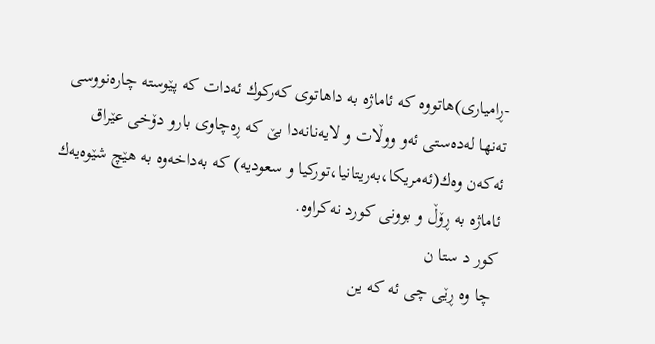-ڕامیاری)هاتووه‌ که‌ ئاماژه‌ به‌ داهاتوی که‌رکوك ئه‌دات که‌ پێوسته‌ چاره‌نووسی ته‌نها له‌ده‌ستی ئه‌و ووڵات و لایه‌نانه‌دا بێ که‌ ڕه‌چاوی بارو دۆخی عێراق ئه‌که‌ن وه‌ك(ئه‌مریکا،به‌ریتانیا،تورکیا و سعودیه‌) که‌ به‌داخه‌وه‌ به‌ هێچ شێوه‌یه‌ك ئاماژه‌ به‌ ڕۆڵ و بوونی کورد نه‌کراوه‌.
کور د ستا ن
 چا وه ڕێی چی ئه که ین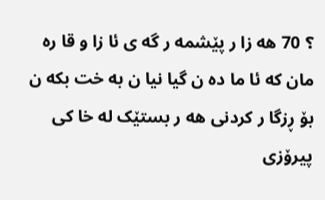؟ 70 هه زا ر پێشمه ر گه ی ئا زا و قا ره مان که ئا ما ده ن گیا نیا ن به خت بکه ن بۆ ڕزگا ر کردنی هه ر بستێک له خا کی پیرۆزی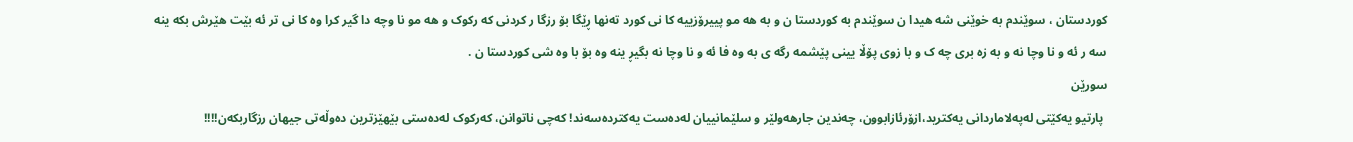کوردستان ، سوێندم به خوێنی شه هیدا ن سوێندم به کوردستا ن و به هه مو پییرۆزییه کا نی کورد ته‌نها ڕێگا بۆ رزگا ر کردنی که رکوک و هه مو نا وچه دا گیر کرا وه کا نی تر ئه بێت هێرش بکه ینه سه ر ئه و نا وچا نه و به زه بری چه ک و با زوی پۆڵا یینی پێشمه رگه ی به وه فا ئه و نا وچا نه بگیڕ ینه وه بۆ با وه شی کوردستا ن .
سورێن
 پارتیو یه‌کێتی له‌په‌لاماردانی یه‌کترید،ازۆرئازابوون، چه‌ندین جارهه‌ولێر و سلێمانییان له‌ده‌ست یه‌کترده‌سه‌ند! که‌چی‌ ناتوانن، که‌رکوک له‌ده‌ستی بێهێزترین ده‌وڵه‌تی جیهان رزگاربکه‌ن!!!!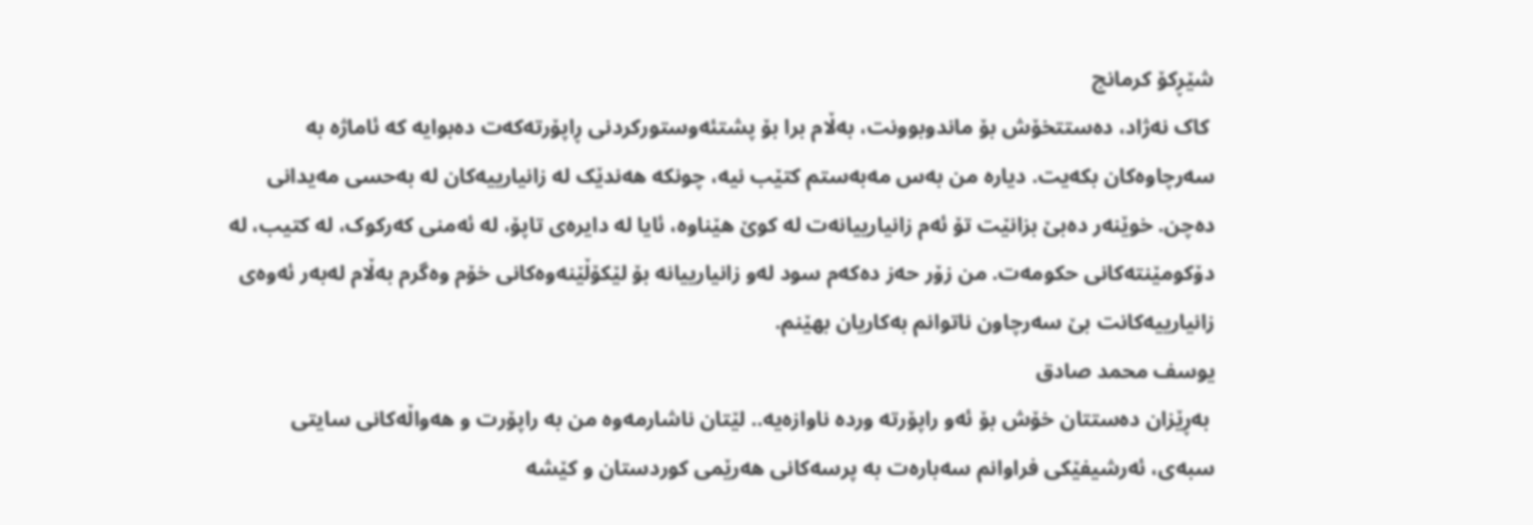شێڕکۆ کرمانج
 کاک نه‌ژاد، ده‌ستتخۆش بۆ ماندوبوونت، به‌ڵام برا بۆ پشتئه‌وستورکردنی ڕاپۆرته‌که‌ت ده‌بوایه‌ که‌ ئاماژه‌ به‌ سه‌رچاوه‌کان بکه‌یت. دیاره‌ من به‌س مه‌به‌ستم کتێب نیه‌، چونکه‌ هه‌ندێک له‌ زانیارییه‌کان له‌ به‌حسی مه‌یدانی ده‌چن. خوێنه‌ر ده‌بێ بزانێت تۆ ئه‌م زانیارییانه‌ت له‌ کوێ هێناوه‌، ئایا له‌ دایره‌ی تاپۆ، له‌ ئه‌منی که‌رکوک، له‌ کتیب، له‌ دۆکومێنته‌کانی حکومه‌ت. من زۆر حه‌ز ده‌که‌م سود له‌و زانیارییانه‌ بۆ لێکۆڵێنه‌وه‌کانی خۆم وه‌گرم به‌ڵام له‌به‌ر ئه‌وه‌ی زانیارییه‌کانت بێ سه‌رچاون ناتوانم به‌کاریان بهێنم.
يوسف محمد صادق
 به‌ڕێزان ده‌ستتان خۆش بۆ ئه‌و راپۆرته‌ ورده‌ ناوازه‌یه‌.. لێتان ناشارمه‌وه‌ من به‌ راپۆرت و هه‌واڵه‌كانی‌ سایتی‌ سبه‌ی‌، ئه‌رشیفێكی فراوانم سه‌باره‌ت به‌ پرسه‌كانی هه‌رێمی كوردستان و كێشه‌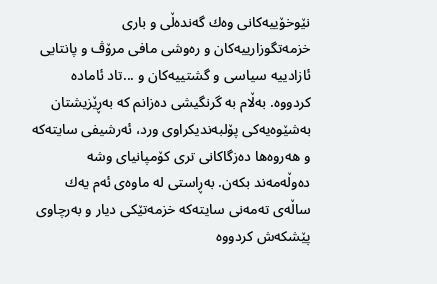نێوخۆییه‌كانی‌ وه‌ك گه‌نده‌ڵی و باری خزمه‌تگوزارییه‌كان و ره‌وشی مافی مرۆڤ و پانتایی ئازادییه‌ سیاسی و گشتییه‌كان و ...تاد ئاماده‌ كردووه‌. به‌ڵام به‌ گرنگیشی ده‌زانم كه‌ به‌ڕێزیشتان به‌شێوه‌یه‌كی پۆلبه‌ندیكراوی‌ ورد، ئه‌رشیفی سایته‌كه‌ و هه‌روه‌ها ده‌زگاكانی‌ تری‌ كۆمپانیای‌ وشه‌ ده‌وڵه‌مه‌ند بكه‌ن. به‌ڕاستی له‌ ماوه‌ی‌ ئه‌م یه‌ك ساڵه‌ی‌ ته‌مه‌نی‌ سایته‌كه‌ خزمه‌تێكی دیار و به‌رچاوی‌ پێشكه‌ش كردووه‌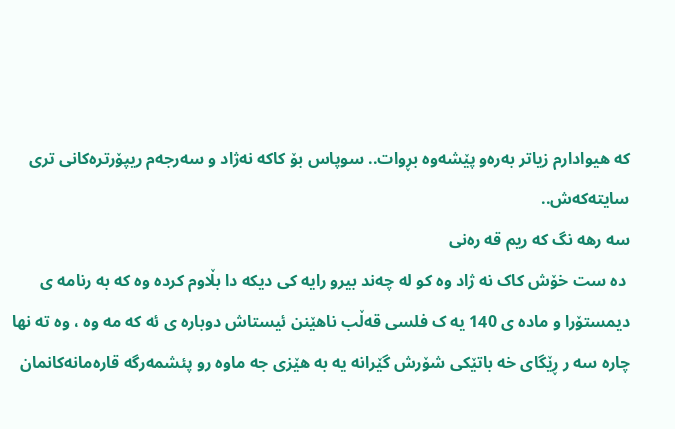كه‌ هیوادارم زیاتر به‌ره‌و پێشه‌وه‌ بڕوات.. سوپاس بۆ كاكه‌ نه‌ژاد و سه‌رجه‌م ریپۆرتره‌كانی‌ تری سایته‌كه‌ش..
سه‌ رهه‌ نگ که‌ ریم قه‌ ره‌نی
 ده‌ ست خۆش کاک نه‌ ژاد وه‌ کو له‌ چه‌ند بیرو رایه‌ کی دیکه‌ دا بڵاوم کرده‌ وه‌ که‌ به‌ رنامه‌ ی دیمستۆرا و ماده‌ ی 140 یه‌ ک فلسی قه‌ڵب ناهێنن ئیستاش دوباره‌ ی ئه‌ که‌ مه‌ وه‌ ، وه‌ ته‌ نها چاره‌ سه‌ ر ڕێگای خه‌ باتێکی شۆرش گێرانه یه‌ به‌ هێزی جه‌ ماوه‌ رو پئشمه‌رگه‌ قاره‌مانه‌کانمان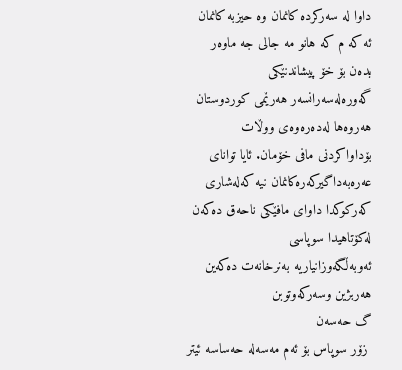داوا له‌ سه‌رکرده‌ کانمان وه‌ حیزبه‌ کانمان ئه‌ که‌ م که‌ هانو مه‌ جالی جه‌ ماوه‌ر بده‌ن بۆ خۆ پیشاندنێکی گه‌وره‌له‌سه‌رانسه‌ر هه‌رێمی کوردوستان هه‌روه‌ها له‌ده‌ره‌وه‌ی ووڵات بۆداواکردنی مافی خۆمان. ئایا توانای عه‌ره‌به‌داگیرکه‌ره‌کانمان نیه‌ که‌له‌شاری که‌رکوکدا داوای مافێکی ناحه‌ق ده‌که‌ن له‌کۆتاهیدا سوپاسی ئه‌وبه‌ڵگه‌وزانیاریه ‌به‌نرخانه‌ت ده‌که‌ین هه‌ربژین وسه‌رکه‌وتوبن
گ حه‌سه‌ن
 زۆر سوپاس بۆ ئه‌م مه‌سه‌له‌ حه‌ساسه‌ ئیتر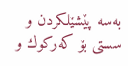به‌سه‌ پێشێلكردن و سستی‌ بۆ كه‌ركوك و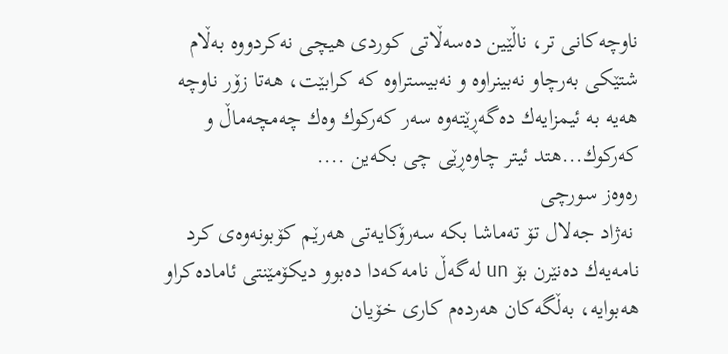ناوچه‌كانی‌ تر، ناڵێین ده‌سه‌ڵاتی‌ كوردی‌ هیچی‌ نه‌كردووه‌ به‌ڵام شتێكی‌ به‌رچاو نه‌بینراوه‌ و نه‌بیستراوه‌ كه‌ كرابێت، هه‌تا زۆر ناوچه‌ هه‌یه‌ به‌ ئیمزایه‌ك ده‌گه‌ڕێته‌وه‌ سه‌ر كه‌ركوك وه‌ك چه‌مچه‌ماڵ و كه‌ركوك...هتد ئیتر چاوه‌ڕێی‌ چی‌ بكه‌ین ....
ره‌وه‌ز سورچی‌
 نه‌ژاد جه‌لال تۆ ته‌ماشا بكه‌ سه‌رۆكایه‌تی‌ هه‌رێم كۆبونه‌وه‌ی‌ كرد نامه‌یه‌ك ده‌نێرن بۆ un له‌گه‌ڵ نامه‌كه‌دا ده‌بوو دیكۆمێنتی‌ ئاماده‌كراو هه‌بوایه‌، به‌ڵگه‌كان هه‌رده‌م كاری‌ خۆیان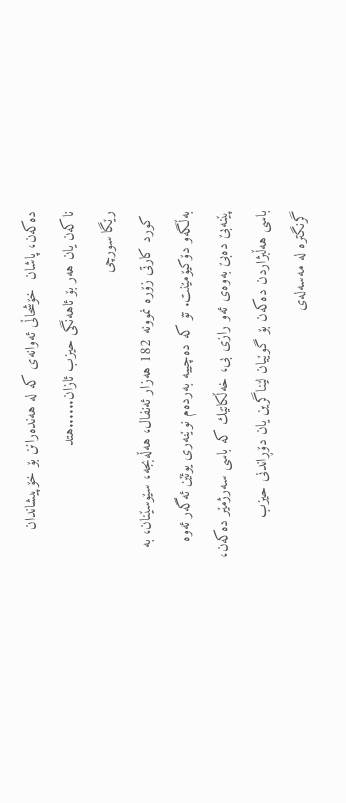ده‌كه‌ن، پاشان ‌ خۆشحاڵی‌ ئه‌وانه‌ی‌ كه‌ له‌ هه‌نده‌رانن بۆ خۆپیشاندان ناكه‌ن یان هه‌ر بۆ ئاهه‌نگی‌ حیزب ئازان......هتد
رێگا سورچی‌
 كورد كارتی‌ زۆره‌ نموونه‌ 182 هه‌زار ئه‌نفال، هه‌ڵه‌بجه‌، سێوسێنان، به‌ به‌ڵگه‌و دۆكیۆمێنت. تۆ كه‌ ده‌چییه‌ به‌رده‌م نوێنه‌ری‌ یوئێن ئه‌گه‌ر ئه‌وه‌ پێنه‌بێ‌ ده‌بێ‌ به‌وه‌ی‌ ئه‌و رازی‌ بی‌، خه‌ڵكانێك كه‌ باسی‌ سه‌رژمێر ده‌كه‌ن، باسی‌ هه‌ڵبژاردن ده‌كه‌ن بۆ گوێیان لێناگرین یان دۆڕاندنی‌ حیزب گرنگتره‌ له‌ مه‌سه‌له‌ی‌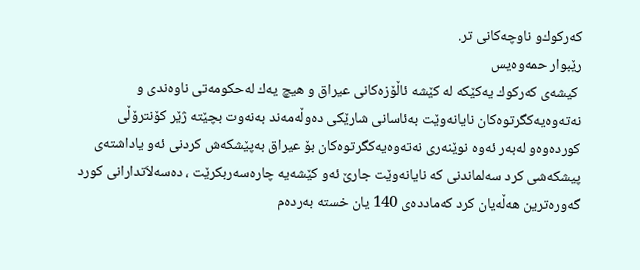كه‌ركوك‌و ناوچه‌كانی‌ تر.
رێبوار حمه‌وه‌یس
 كیشه‌ی‌ كه‌ركوك یه‌كێكه‌ له‌ كێشه‌ ئاڵۆزه‌كانی‌ عیراق و هیچ یه‌ك له‌حكومه‌تی‌ ناوه‌ندی‌ و نه‌ته‌وه‌یه‌كگرتوه‌كان نایانه‌وێت به‌ئاسانی‌ شارێكی‌ ده‌وڵه‌مه‌ند به‌نه‌وت بچێته‌ ژێر كۆنترۆڵی‌ كورده‌وه‌و له‌به‌ر ئه‌وه‌ نوێنه‌ری‌ نه‌ته‌وه‌یه‌كگرتوه‌كان بۆ عیراق به‌پێشكه‌ش كردنی‌ ئه‌و یاداشته‌ی‌ پیشكه‌شی‌ كرد سه‌لماندنی‌ كه‌ نایانه‌وێت جارێ‌ ئه‌و كێشه‌یه‌ چاره‌سه‌ربكرێت ، ده‌سه‌لاَتدارانی‌ كورد گه‌وره‌ترین هه‌ڵه‌یان كرد كه‌مادده‌ی‌ 140 یان خسته‌ به‌رده‌م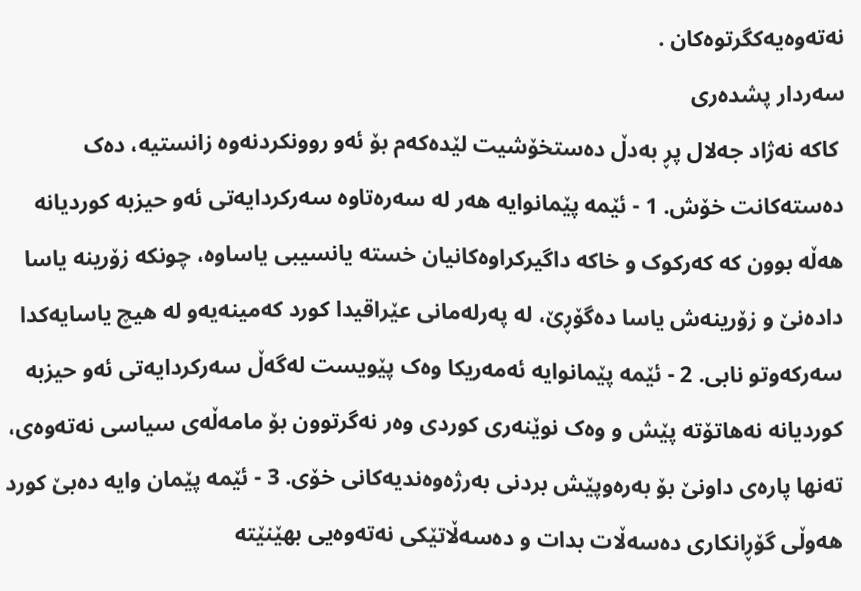نه‌ته‌وه‌یه‌كگرتوه‌كان .
سه‌ردار پشده‌ری
 کاکه‌ نه‌ژاد جه‌لال پڕ به‌دڵ ده‌ستخۆشیت لێده‌که‌م بۆ ئه‌و روونکردنه‌وه‌ زانستیه‌، ده‌ک ده‌سته‌کانت خۆش. 1 - ئێمه‌ پێمانوایه‌ هه‌ر له‌ سه‌ره‌تاوه‌ سه‌رکردایه‌تی ئه‌و حیزبه‌ کوردیانه‌ هه‌ڵه‌ بوون که‌ که‌رکوک و خاکه‌ داگیرکراوه‌کانیان خسته‌ یانسیبی یاساوه‌، چونکه‌ زۆرینه‌ یاسا داده‌نێ و زۆرینه‌ش یاسا ده‌گۆڕێ، له‌ په‌رله‌مانی عێراقیدا کورد که‌مینه‌یه‌و له‌ هیچ یاسایه‌کدا سه‌رکه‌وتو نابی. 2 - ئێمه‌ پێمانوایه‌ ئه‌مه‌ریکا وه‌ک پێویست له‌گه‌ڵ سه‌رکردایه‌تی ئه‌و حیزبه‌ کوردیانه‌ نه‌هاتۆته‌ پێش و وه‌ک نوێنه‌ری کوردی وه‌ر نه‌گرتوون بۆ مامه‌ڵه‌ی سیاسی نه‌ته‌وه‌ی، ته‌نها پاره‌ی داونێ بۆ به‌ره‌وپێش بردنی به‌رژه‌وه‌ندیه‌کانی خۆی. 3 - ئێمه‌ پێمان وایه‌ ده‌بێ کورد هه‌وڵی گۆڕانکاری ده‌سه‌ڵات بدات و ده‌سه‌ڵاتێکی نه‌ته‌وه‌یی بهێنێته‌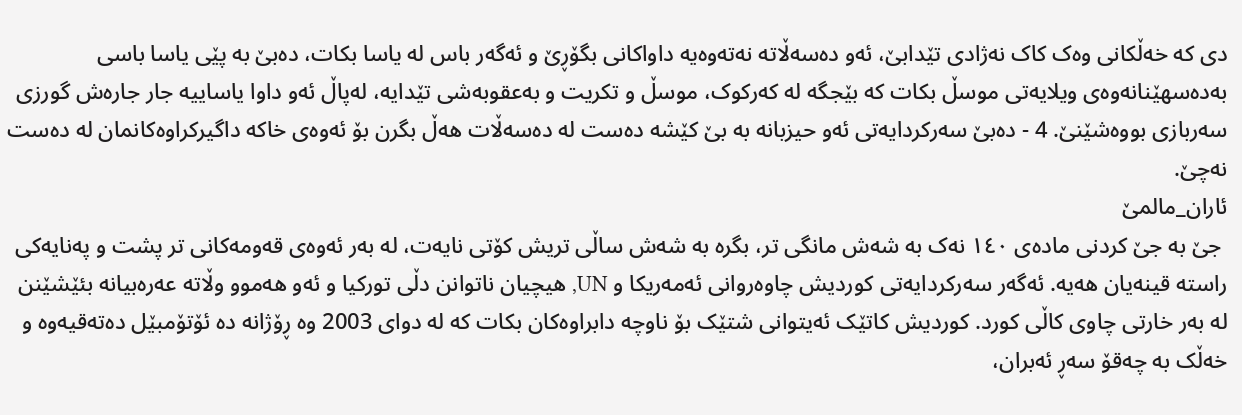دی که‌ خه‌ڵکانی وه‌ک کاک نه‌ژادی تێدابێ، ئه‌و ده‌سه‌ڵاته‌ نه‌ته‌وه‌یه‌ داواکانی بگۆڕێ و ئه‌گه‌ر باس له‌ یاسا بکات، ده‌بێ به‌ پێی یاسا باسی به‌ده‌سهێنانه‌وه‌ی ویلایه‌تی موسڵ بکات که‌ بێجگه‌ له‌ که‌رکوک، موسڵ و تکریت و به‌عقوبه‌شی تێدایه‌، له‌پاڵ ئه‌و داوا یاساییه‌ جار جاره‌ش گورزی سه‌ربازی بووه‌شێنێ. 4 - ده‌بێ سه‌رکردایه‌تی ئه‌و حیزبانه‌ به‌ بێ کێشه‌ ده‌ست له‌ ده‌سه‌ڵات هه‌ڵ بگرن بۆ ئه‌وه‌ی خاکه‌ داگیرکراوه‌کانمان له‌ ده‌ست نه‌چێ.
ئاران_مالمێ
 جێ به‌ جێ کردنی ماده‌ی ١٤٠ نه‌ک به‌ شه‌ش مانگی تر، بگره‌ به‌ شه‌ش ساڵی تریش کۆتی نایه‌ت، له‌ به‌ر ئه‌وه‌ی قه‌ومه‌کانی تر پشت و په‌نایه‌کی راسته‌ قینه‌یان هه‌یه‌. ئه‌گه‌ر سه‌رکردایه‌تی کوردیش چاوه‌روانی ئه‌مه‌ریکا و UN, هیچیان ناتوانن دڵی تورکیا و ئه‌و هه‌موو وڵاته عه‌ره‌بیانه‌ بئێشێنن له‌ به‌ر خارتی چاوی کاڵی کورد. کوردیش کاتێک ئه‌یتوانی شتێک بۆ ناوچه‌ دابراوه‌کان بکات که‌ له‌ دوای 2003 وه‌ ڕۆژانه‌ ده‌ ئۆتۆمبێل ده‌ته‌قیه‌وه‌ و خه‌ڵک به‌ چه‌قۆ سه‌ڕ ئه‌بران،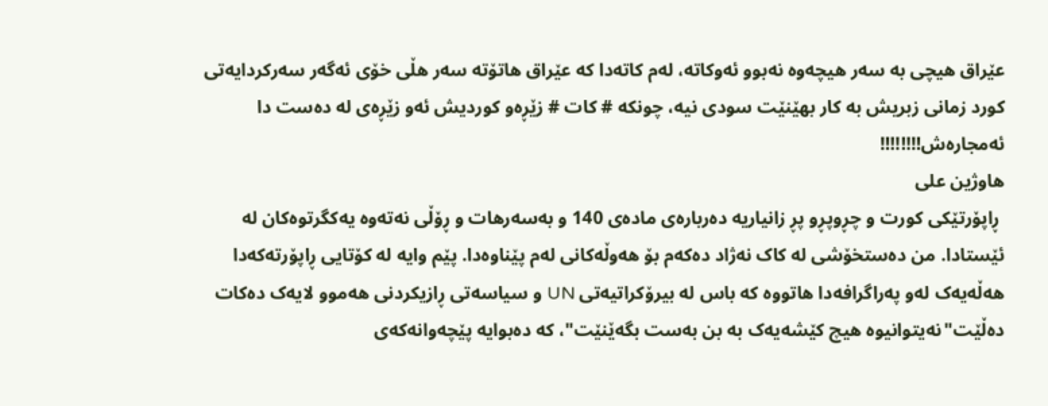عێراق هیچی به‌ سه‌ر هیچه‌وه‌ نه‌بوو ئه‌وکاته‌، له‌م کاته‌دا که‌ عێراق هاتۆته‌ سه‌ر هڵی خۆی ئه‌گه‌ر سه‌رکردایه‌تی کورد زمانی زبریش به‌ کار بهێنێت سودی نیه‌، چونکه‌ # کات # زێڕه‌و کوردیش ئه‌و زێڕه‌ی له‌ ده‌ست دا ئه‌مجاره‌ش!!!!!!!!
هاوژین علی
 ڕاپۆرتێکی کورت و چڕوپڕو پڕ زانیاریه ده‌رباره‌ی ماده‌ی 140 و به‌سه‌رهات و ڕۆڵی نه‌ته‌وه‌ یه‌کگرتوه‌کان له‌ ئێستادا. من ده‌ستخۆشی له‌ کاک نه‌ژاد ده‌که‌م بۆ هه‌وڵه‌کانی له‌م پێناوه‌دا. پێم وایه‌ له‌ کۆتایی ڕاپۆرته‌که‌دا هه‌ڵه‌یه‌ک له‌و په‌راگرافه‌دا هاتووه‌ که‌ باس له‌ بیرۆکراتیه‌تی UN و سیاسه‌تی ڕازیکردنی هه‌موو لایه‌ک ده‌کات ده‌ڵێت"نه‌یتوانیوه‌ هیچ کێشه‌یه‌ک به‌ بن به‌ست بگه‌ێنێت"، که‌ ده‌بوایه‌ پێچه‌وانه‌که‌ی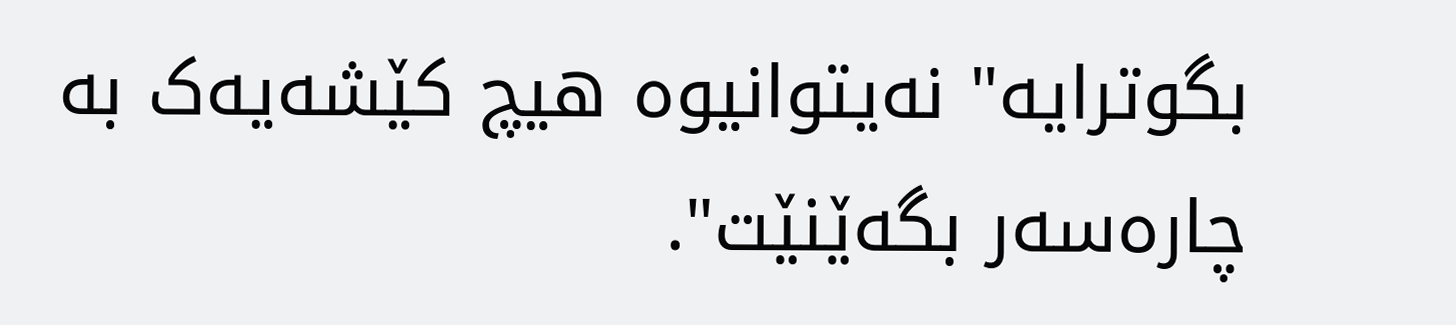بگوترایه‌" نه‌یتوانیوه‌ هیچ کێشه‌یه‌ک به‌ چاره‌سه‌ر بگه‌ێنێت".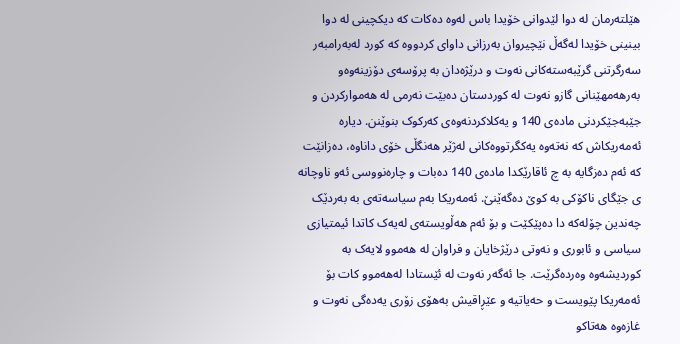هێلته‌رمان له‌ دوا لێدوانی خۆیدا باس له‌وه‌ ده‌کات که‌ دیکچینی له‌ دوا بینینی خۆیدا له‌گه‌ڵ نێچیروان به‌رزانی داوای کردووه‌ که‌ کورد له‌به‌رامبه‌ر سه‌رگرتنی گرێبه‌سته‌کانی نه‌وت و درێژه‌دان به‌ پرۆسه‌ی دۆزینه‌وه‌و به‌رهه‌مهێنانی گازو نه‌وت له‌ کوردستان ده‌بێت نه‌رمی له‌ هه‌موارکردن و جێبه‌جێکردنی ماده‌ی 140 و یه‌کلاکردنه‌وه‌ی که‌رکوک بنوێنن. دیاره‌ ئه‌مه‌ریکاش که‌ نه‌ته‌وه‌ یه‌کگرتووه‌کانی له‌ژێر هه‌نگڵی خۆی داناوه‌، ده‌زانێت که‌ ئه‌م ده‌زگایه‌ به‌ چ ئاقارێکدا ماده‌ی 140 ده‌بات و چاره‌نووسی ئه‌و ناوچانه ی جێگای ناکۆکی‌ به‌ کوێ ده‌گه‌ێنێ. ئه‌مه‌ریکا به‌م سیاسه‌ته‌ی به‌ به‌ردێک چه‌ندین چۆله‌که‌ دا ده‌پێکێت و بۆ ئه‌م هه‌ڵویسته‌ی له‌یه‌ک کاتدا ئیمتیازی سیاسی و ئابوری و نه‌وتی درێژخایان و فراوان له‌ هه‌موو لایه‌ک به‌ کوردیشه‌وه‌ وه‌رده‌گرێت. جا ئه‌گه‌ر نه‌وت له‌ ئێستادا له‌هه‌موو کات بۆ ئه‌مه‌ریکا پێویست و حه‌یاتیه‌ و عێڕاقیش به‌هۆی زۆری یه‌ده‌گی نه‌وت و غازه‌وه‌ هه‌تاکو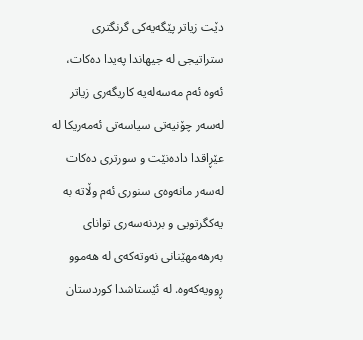دێت زیاتر پێگه‌یه‌کی گرنگتری ستراتیجی له‌ جیهاندا په‌یدا ده‌کات، ئه‌وه‌ ئه‌م مه‌سه‌له‌یه‌ کاریگه‌ری زیاتر له‌سه‌ر چۆنیه‌تی سیاسه‌تی ئه‌مه‌ریکا له‌ عێڕاقدا داده‌نێت و سورتری ده‌کات له‌سه‌ر مانه‌وه‌ی سنوری ئه‌م وڵاته‌ به‌ یه‌کگرتویی و بردنه‌سه‌ری توانای به‌رهه‌مهێنانی نه‌وته‌که‌ی له‌ هه‌موو ڕوویه‌که‌وه‌. له‌ ئێستاشدا کوردستان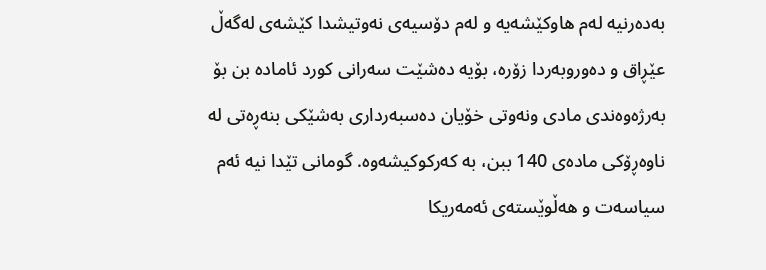به‌ده‌رنیه‌ له‌م هاوکێشه‌یه‌ و له‌م دۆسیه‌ی نه‌وتیشدا کێشه‌ی له‌گه‌ڵ عێڕاق و ده‌وروبه‌ردا زۆره‌، بۆیه‌ ده‌شێت سه‌رانی کورد ئاماده‌ بن بۆ به‌رژه‌وه‌ندی مادی ونه‌وتی خۆیان ده‌سبه‌رداری به‌شێکی بنه‌ڕه‌تی له‌ ناوه‌ڕۆکی ماده‌ی 140 ببن، به‌ که‌رکوکیشه‌وه‌. گومانی تێدا نیه‌ ئه‌م سیاسه‌ت و هه‌ڵوێسته‌ی ئه‌مه‌ریکا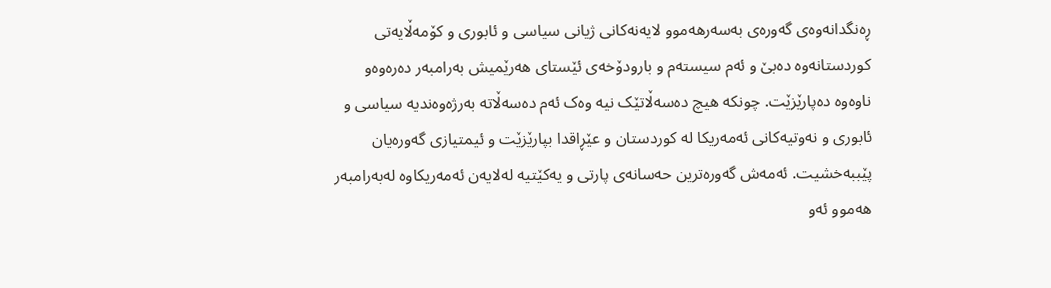ڕه‌نگدانه‌وه‌‌ی گه‌وره‌ی‌ به‌سه‌رهه‌موو لایه‌نه‌کانی ژیانی سیاسی و ئابوری و کۆمه‌ڵایه‌تی کوردستانه‌وه‌ ده‌بێ و ئه‌م سیسته‌م و بارودۆخه‌ی ئێستای هه‌رێمیش به‌رامبه‌ر ده‌ره‌وه‌و ناوه‌وه‌ ده‌پارێزێت. چونکه‌ هیچ ده‌سه‌ڵاتێک نیه‌ وه‌ک ئه‌م ده‌سه‌ڵاته‌ به‌رژه‌وه‌ندیه‌ سیاسی و ئابوری و نه‌وتیه‌کانی ئه‌مه‌ریکا له‌ کوردستان و عێڕاقدا بپارێزێت و ئیمتیازی گه‌وره‌یان پێببه‌خشیت. ئه‌مه‌ش گه‌وره‌ترین حه‌سانه‌ی پارتی و یه‌کێتیه‌ له‌لایه‌ن ئه‌مه‌ریکاوه‌ له‌به‌رامبه‌ر هه‌موو ئه‌و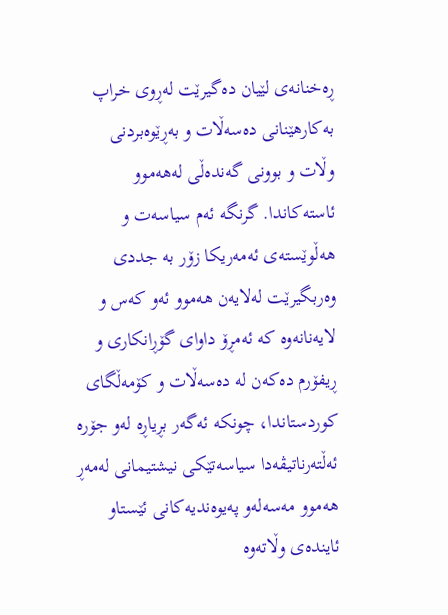ڕه‌خنانه‌ی لێیان ده‌گیرێت له‌ڕوی خراپ به‌کارهێنانی ده‌سه‌ڵات و به‌ڕێوه‌بردنی وڵات و بوونی گه‌نده‌ڵی له‌هه‌موو ئاسته‌کاندا. گرنگه‌ ئه‌م سیاسه‌ت و هه‌ڵوێسته‌ی ئه‌مه‌ریکا زۆر به‌ جددی وه‌ربگیرێت له‌لایه‌ن هه‌موو ئه‌و که‌س و لایه‌نانه‌وه‌ که‌ ئه‌مڕۆ داوای گۆڕانکاری و ڕیفۆرم ده‌که‌ن له‌ ده‌سه‌ڵات و کۆمه‌ڵگای کوردستاندا، چونکه‌ ئه‌گه‌ر بڕیاڕه‌ له‌و جۆره‌ ئه‌ڵته‌رناتیڤه‌دا سیاسه‌تێکی نیشتیمانی له‌مه‌ڕ هه‌موو مه‌سه‌له‌و په‌یوه‌ندیه‌کانی ئێستاو ئاینده‌ی‌ وڵاته‌وه‌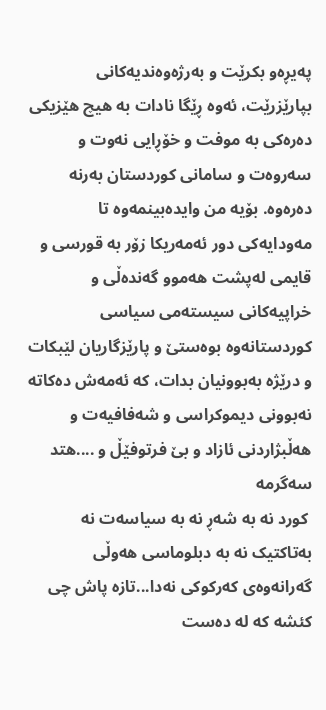په‌یڕه‌و بکرێت و به‌رژه‌وه‌ندیه‌کانی بپارێزرێت، ئه‌وه‌ ڕێگا نادات به‌ هیچ هێزیکی ده‌ره‌کی به‌ موفت و خۆڕایی نه‌وت و سه‌روه‌ت و سامانی کوردستان به‌رنه‌ ده‌ره‌وه‌. بۆیه‌ من وایده‌بینمه‌وه‌ تا مه‌ودایه‌کی دور ئه‌مه‌ریکا زۆر به‌ قورسی و قایمی له‌پشت هه‌موو گه‌نده‌ڵی و خراپیه‌کانی سیسته‌می سیاسی کوردستانه‌وه‌ بوه‌ستێ و پارێزگاریان لێبکات و درێژه‌ به‌بوونیان بدات، که‌ ئه‌مه‌ش ده‌کاته‌ نه‌بوونی دیموکراسی و شه‌فافیه‌ت و هه‌ڵبژاردنی ئازاد و بێ فرتوفێڵ و ....هتد
سه‌گرمه‌
 کورد نه‌ به‌ شه‌ڕ نه‌ به‌ سیاسه‌ت نه‌ به‌تاکتیک نه‌ به‌ دبلوماسی هه‌وڵی گه‌رانه‌وه‌ی که‌رکوکی نه‌دا...تازه‌ پاش چی کئشه‌ که‌ له‌ ده‌ست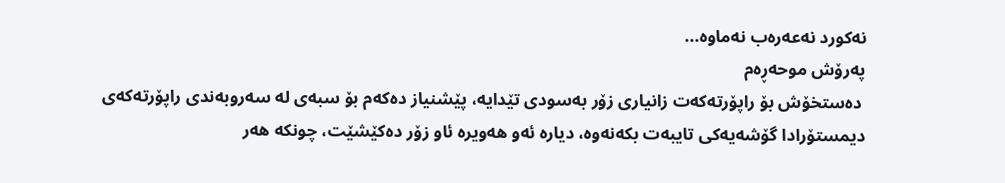نه‌کورد نه‌عه‌ره‌ب نه‌ماوه‌...
په‌رۆش موحه‌ڕه‌م
 ده‌ستخۆش بۆ راپۆرته‌كه‌ت زانیاری‌ زۆر به‌سودی‌ تێدایه‌، پێشنیاز ده‌كه‌م بۆ سبه‌ی‌ له‌ سه‌روبه‌ندی‌ راپۆرته‌كه‌ی‌ دیمستۆرادا گۆشه‌یه‌كی‌ تایبه‌ت بكه‌نه‌وه‌، دیاره‌ ئه‌و هه‌ویره‌ ئاو زۆر ده‌كێشێت، چونكه‌ هه‌ر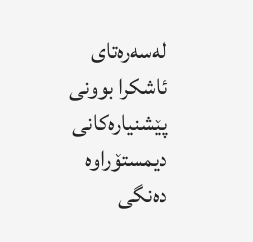له‌سه‌ره‌تای‌ ئاشكرا بوونی‌ پێشنیاره‌كانی‌ دیمستۆراوه‌ ده‌نگی‌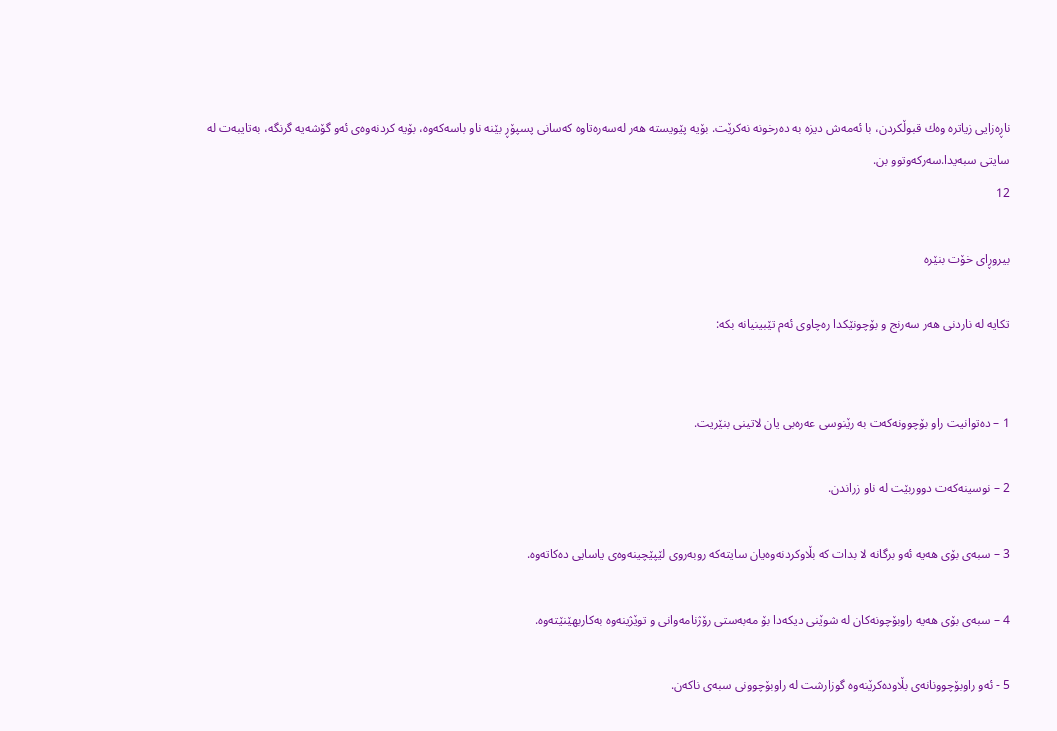ناڕه‌زایی‌ زیاتره‌ وه‌ك قبوڵكردن، با ئه‌مه‌ش دیزه‌ به‌ ده‌رخونه‌ نه‌كرێت. بۆیه‌ پێویسته‌ هه‌ر له‌سه‌ره‌تاوه‌ كه‌سانی‌ پسپۆڕ بێنه‌ ناو باسه‌كه‌وه‌، بۆیه‌ كردنه‌وه‌ی‌ ئه‌و گۆشه‌یه‌ گرنگه‌، به‌تایبه‌ت له‌ سایتی‌ سبه‌یدا.سه‌ركه‌وتوو بن.
12

بیروڕای خۆت بنێره‌

تکایه‌ له‌ ناردنی هه‌ر سه‌رنج و بۆچونێکدا ره‌چاوی ئه‌م تێبینیانه‌ بکه‌:


1 – ده‌توانیت راو بۆچوونه‌که‌ت به‌ رێنوسی عه‌ره‌بی یان لاتینی بنێریت.

2 – نوسینه‌که‌ت دووربێت له‌ ناو زراندن.

3 – سبه‌ی بۆی هه‌یه‌ ئه‌و برگانه‌ لا بدات که‌ بڵاوکردنه‌وه‌یان سایته‌که‌ روبه‌روی لێپێچینه‌وه‌ی یاسایی ده‌کاته‌وه‌.

4 – سبه‌ی بۆی هه‌یه‌ راوبۆچونه‌کان له‌ شوێنی دیکه‌دا بۆ مه‌به‌ستی رۆژنامه‌وانی و توێژینه‌وه‌ به‌کاربهێنێته‌وه‌.

5 - ئه‌و راوبۆچوونانه‌ی بڵاوده‌کرێنه‌وه‌ گوزارشت له‌ راوبۆچوونی سبه‌ی ناکه‌ن.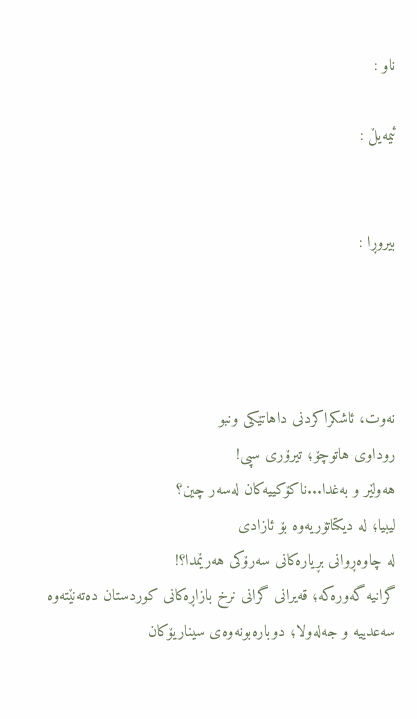ناو :

ئیمه‌یڵ :


بیروڕا :




نه‌وت، ئاشكراكردنی‌ داهاتێكی‌ ونبو
روداوی‌ هاتوچۆ؛ تیرۆری‌ سپی!
هه‌ولێر و به‌غدا...ناکۆکییه‌کان له‌سه‌ر چین؟
لیبیا؛ له‌ دیكتاتۆریه‌وه‌ بۆ ئازادی‌
له‌ چاوه‌ڕوانی بڕیاره‌کانی سه‌رۆکی هه‌رێمدا؟!
گرانیه‌ گه‌وره‌كه‌؛ قه‌یرانی‌ گرانی‌ نرخ بازاڕه‌كانی‌ كوردستان ده‌ته‌نێته‌وه‌
سه‌عدییه‌ و جه‌له‌ولا؛ دوباره‌بونه‌وه‌ی سیناریۆکان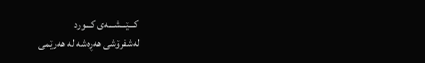كـــێـــشـــه‌ی كـــورد
له‌شفرۆشی‌ هه‌ڕه‌شه‌ له‌ هه‌رێمی‌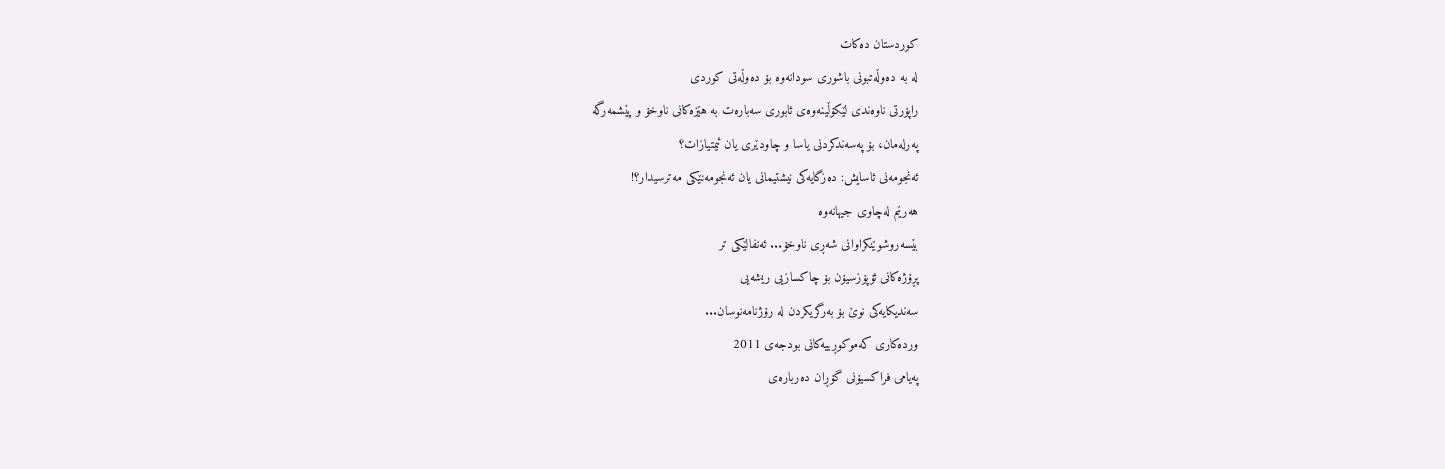كوردستان ده‌كات
له‌ به‌ ده‌وڵه‌تبونی‌ باشوری‌ سودانه‌وه‌ بۆ ده‌وڵه‌تی كوردی‌
راپۆرتی‌ ناوه‌ندی لێكۆڵینه‌وه‌ی‌ ئابوری‌ سه‌باره‌ت به‌ هێزه‌كانی‌ ناوخۆ ‌و پێشمه‌رگه‌
په‌رله‌مان، بۆ په‌سه‌ندکردنی یاسا و چاودێری یان ئیمتیازات؟
ئه‌نجومه‌نی ئاسایش: ده‌زگایه‌کی نیشتیمانی یان ئه‌نجومه‌نێكی‌ مه‌ترسیدار؟!
هه‌رێم له‌چاوی‌ جیهانه‌‌وه‌
بێسه‌روشوێنكراوانی‌ شه‌ڕی‌ ناوخۆ... ئه‌نفالێكی‌ تر
پڕۆژه‌کانی ئۆپۆزسیۆن بۆ چاکسازیی ریشه‌یی
سه‌ندیكایه‌كی‌ نوێ بۆ به‌رگریكردن له‌ رۆژنامه‌نوسان...
ورده‌كاری‌ كه‌موكوڕییه‌كانی‌ بودجه‌ی‌ 2011
په‌یامی‌ فراكسیۆنی‌ گۆڕان ده‌رباره‌ی‌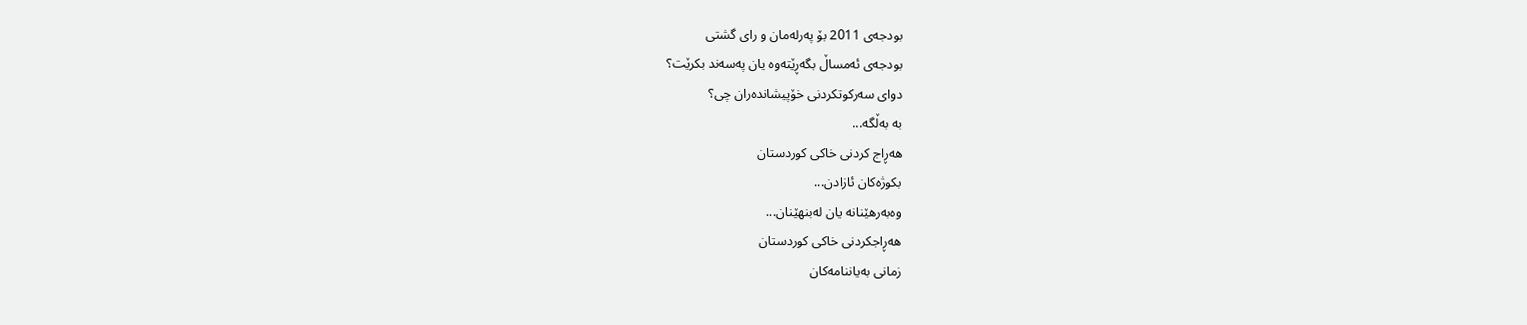بودجه‌ی‌ 2011 بۆ په‌رله‌مان و رای‌ گشتی‌
بودجەی ئەمساڵ بگەڕێتەوە یان په‌سه‌ند بكرێت؟
دوای‌ سه‌ركوتكردنی‌ خۆپیشانده‌ران چی‌؟
به‌ به‌ڵگه‌...
هه‌ڕاج كردنی خاكی كوردستان
بکوژه‌کان ئازادن...
وه‌به‌رهێنانه‌ یان له‌بنهێنان...
هه‌ڕاجكردنی‌ خاكی‌ كوردستان
زمانی‌ به‌یاننامه‌كان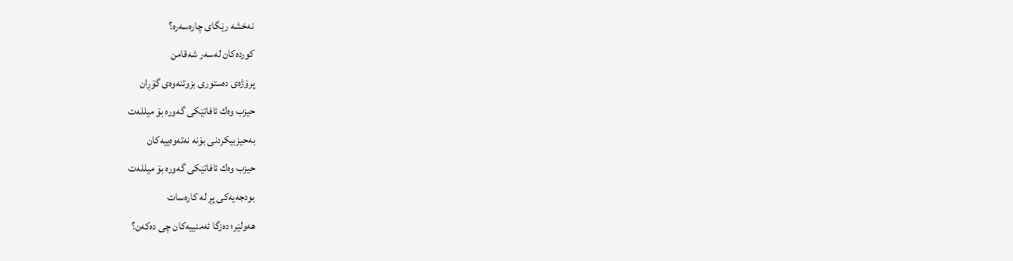نه‌خشه‌ رێگای‌ چاره‌سه‌ره‌؟
كورده‌كان له‌سه‌ر شه‌قامن
پرۆژه‌ی ده‌ستوری بزوتنه‌وه‌ی گۆڕان
حیزب وه‌ك ئافاتێكی‌ گه‌وره‌ بۆ میلله‌ت
به‌حیزبیكردنی‌ بۆنه‌ نه‌ته‌وه‌ییه‌كان
حیزب وەك ئافاتێكی گەورە بۆ میللەت
بودجەیەكی پڕ لە كارەسات
هه‌ولێر؛ ده‌زگا ئه‌منییه‌كان چی‌ ده‌كه‌ن؟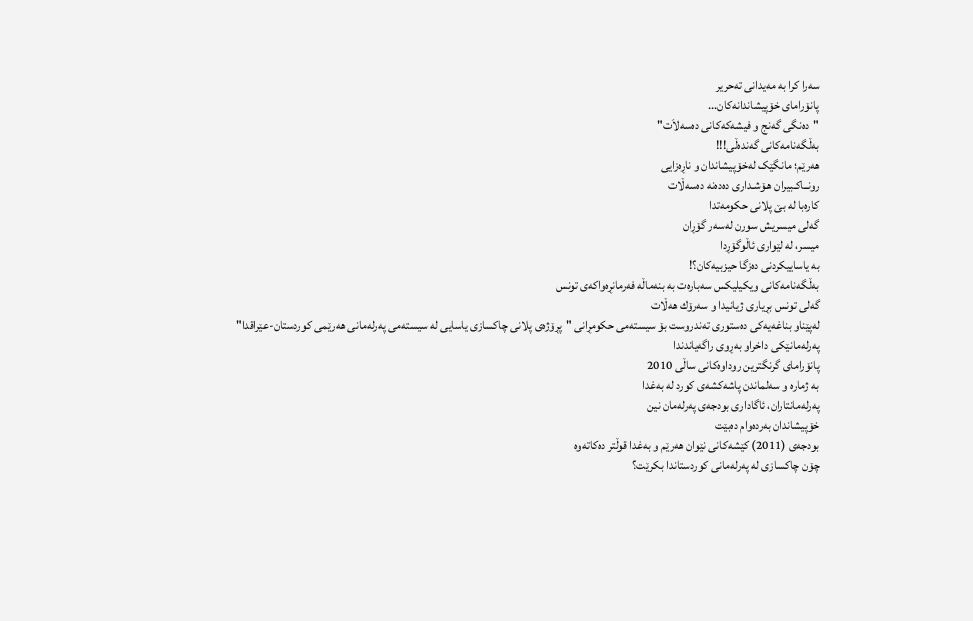سەرا کرا بە مەیدانی تەحریر
پانۆرامای‌ خۆپیشاندانه‌كان...
"ده‌نگی‌ گه‌نج و فیشه‌كه‌كانی‌ ده‌سه‌لاَت"
به‌ڵگه‌نامه‌كانی‌ گه‌نده‌ڵی‌!!!
هه‌رێم؛ مانگێک له‌خۆپیشاندان و ناڕه‌زایی
رونــاكـبیران هـۆشـداری دەدەنە دەسەڵات
كاره‌با له‌ بێ‌ پلانی‌ حكومه‌تدا
گه‌لی‌ میسریش سورن له‌سه‌ر گۆڕان
میسر، له‌ لێواری ئاڵوگۆڕدا
به‌ یاساییکردنی ده‌زگا حیزبیه‌کان؟!
به‌ڵگه‌نامه‌كانی‌ ویكیلیكس سه‌باره‌ت به‌ بنه‌ماڵه‌ فه‌رمانڕه‌واکه‌ی تونس
گه‌لی تونس بڕیاری ژیانیدا و سه‌رۆك هه‌ڵات
له‌پێناو بناغه‌یه‌كی ده‌ستوری ته‌ندروست بۆ سیسته‌می حكومڕانی "پڕۆژه‌ی پلانی چاكسازی یاسایی له‌ سیسته‌می په‌رله‌مانی هه‌رێمی كوردستان-عێراقدا"
په‌رله‌مانێكی‌ داخراو به‌ڕوی‌ راگه‌یاندندا
پانۆرامای گرنگترین روداوه‌کانی ساڵی 2010
به‌ ژماره‌ و سه‌لماندن پاشه‌كشه‌ی‌ كورد له‌ به‌غدا
په‌رله‌مانتاران، ئاگاداری‌ بودجه‌ی‌ په‌رله‌مان نین
خۆپیشاندان به‌رده‌وام ده‌بێت
بودجه‌ی‌ (2011) كێشه‌كانی‌ نێوان هه‌رێم ‌و به‌غدا قوڵتر ده‌كاته‌وه
چۆن چاکسازی له‌ په‌رله‌مانی کوردستاندا بکرێت؟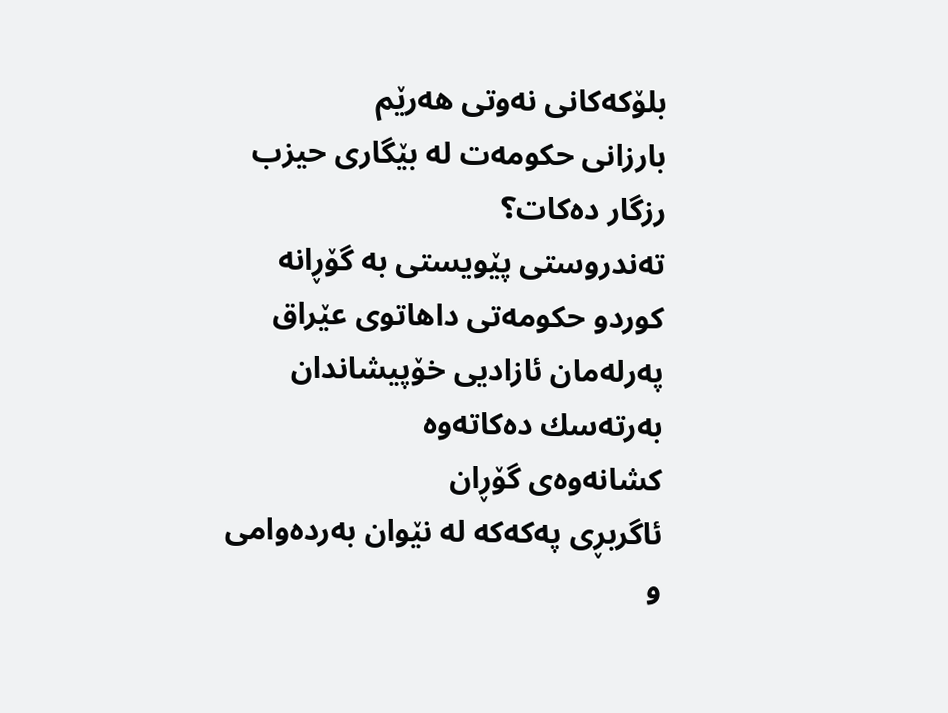بلۆکه‌کانی نه‌وتی هه‌رێم
بارزانی‌ حكومه‌ت له‌ بێگاری‌ حیزب رزگار ده‌كات؟
ته‌ندروستی‌ پێویستی به‌ گۆڕانه‌
کوردو حکومه‌تی داهاتوی عێراق
په‌رله‌مان ‌ئازادیی خۆپیشاندان به‌رته‌سك ده‌کاته‌وه‌
كشانه‌وه‌ی‌ گۆڕان
ئاگربڕی‌ په‌كه‌كه‌ له‌ نێوان به‌رده‌وامی‌ و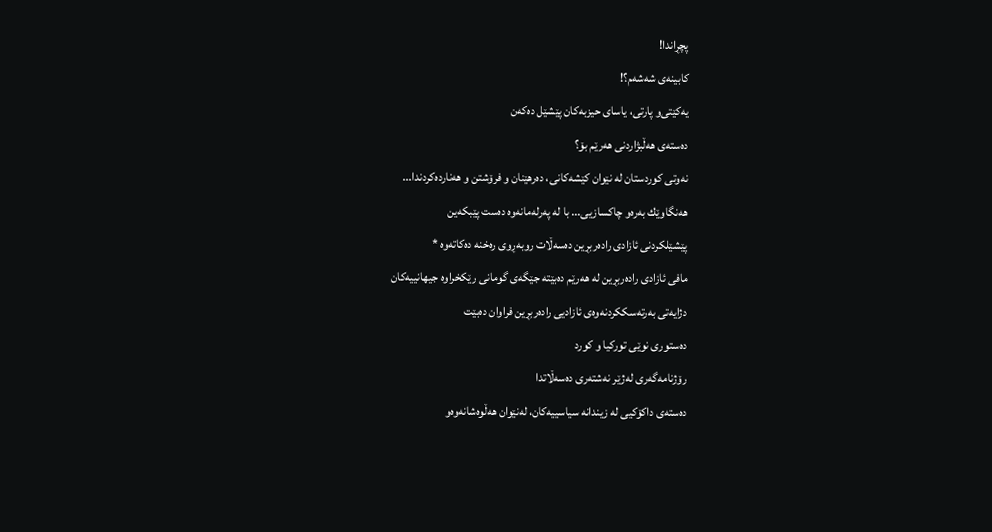پچڕاندا!
كابینه‌ی‌ شه‌شه‌م؟!
یه‌كێتی‌و پارتی‌، یاسای حیزبه‌كان پێشێل ده‌كه‌ن
ده‌سته‌ی‌ هه‌ڵبژاردنی‌ هه‌رێم بۆ؟
نەوتی کوردستان لە نێوان کێشەکانی، دەرهێنان و فرۆشتن و هەناردەکردندا...
هه‌نگاوێك به‌ره‌و چاكسازیی‌... با له‌ په‌رله‌مانه‌وه‌ ده‌ست پێبكه‌ین
پێشێلكردنی‌ ئازادی‌ راده‌ربڕین ده‌سه‌ڵات روبه‌ڕوی‌ ره‌خنه‌ ده‌كاته‌وه‌ *
مافی ئازادی‌ راده‌ربڕین له‌ هه‌رێم ده‌بێته‌ جێگه‌ی‌ گومانی‌ رێكخراوه‌ جیهانییه‌كان
دژایه‌تی‌ به‌رته‌سككردنه‌وه‌ی‌ ئازادیی‌ راده‌ربڕین فراوان ده‌بێت
ده‌ستوری‌ نوێی‌ توركیا و كورد
رۆژنامه‌گه‌ری‌ له‌ژێر نه‌شته‌ری‌ ده‌سه‌ڵاتدا
ده‌سته‌ی‌ داكۆكیی‌ له‌ زیندانه‌ سیاسییه‌كان، له‌نێوان هه‌ڵوه‌شانه‌وه‌و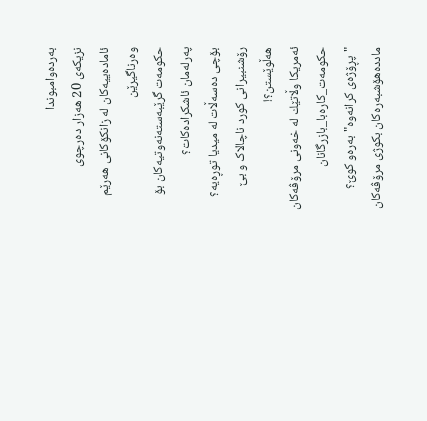به‌رده‌وامبوندا
نزیکه‌ی 20 هه‌زار ده‌رچوی ئاماده‌ییه‌کان له‌ زانكۆكانی هه‌رێم وه‌رناگیرێن
حكومه‌ت گرێبه‌سته‌نه‌وتیه‌كان بۆ په‌رله‌مان ئاشكراده‌كات؟
بۆچی‌ ده‌سه‌ڵات له‌ میدیا توڕه‌یه‌؟
رۆشنبیرانی‌ كورد ناچالاک و بێ هه‌ڵوێستن؟!
ئه‌مریكا وڵاتێك له‌ خه‌ونی‌ مرۆڤه‌كان
حكومه‌ت_كاره‌با_بازرگانان
"پڕۆژه‌ی‌ كرانه‌وه‌" به‌ره‌و كوێ‌؟
مادده‌هۆشبه‌ره‌كان بكوژی‌ مرۆڤه‌كان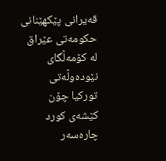قه‌یرانی‌ پێكهێنانی‌ حكومه‌تی‌ عێراق له‌ كۆمه‌ڵگای‌ نێوده‌وڵه‌تی‌
توركیا چۆن كێشه‌ی‌ كورد چاره‌سه‌ر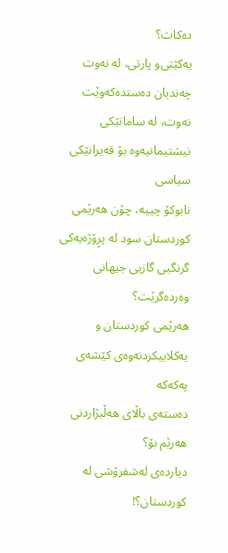ده‌كات؟
یه‌كێتی‌‌و پارتی‌، له‌ نه‌وت چه‌ندیان ده‌ستده‌كه‌وێت
نه‌وت، له‌ سامانێكی نیشتیمانیه‌وه‌ بۆ قه‌یرانێكی سیاسی
نابوكۆ چییه‌، چۆن هه‌رێمی‌ كوردستان سود له‌ پڕۆژه‌یه‌كی‌ گرنگیی‌ گازیی‌ جیهانی‌ وه‌رده‌گرێت؟
هه‌رێمی كوردستان و یه‌كلاییكردنه‌وه‌ی كێشه‌ی په‌كه‌كه‌
ده‌سته‌ی باڵای هه‌ڵبژاردنی هه‌رێم بۆ؟
دیارده‌ی‌ له‌شفرۆشی‌ له‌ كوردستان؟!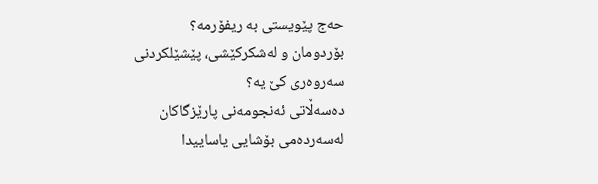حه‌ج پێویستی‌ به‌ ریفۆرمه‌؟
بۆردومان و له‌شكركێشی‌، پێشێلكردنی‌ سه‌روه‌ری‌ كێ یه‌؟
ده‌سه‌ڵاتی ئه‌نجومه‌نی پارێزگاكان له‌سه‌رده‌می بۆشایی یاساییدا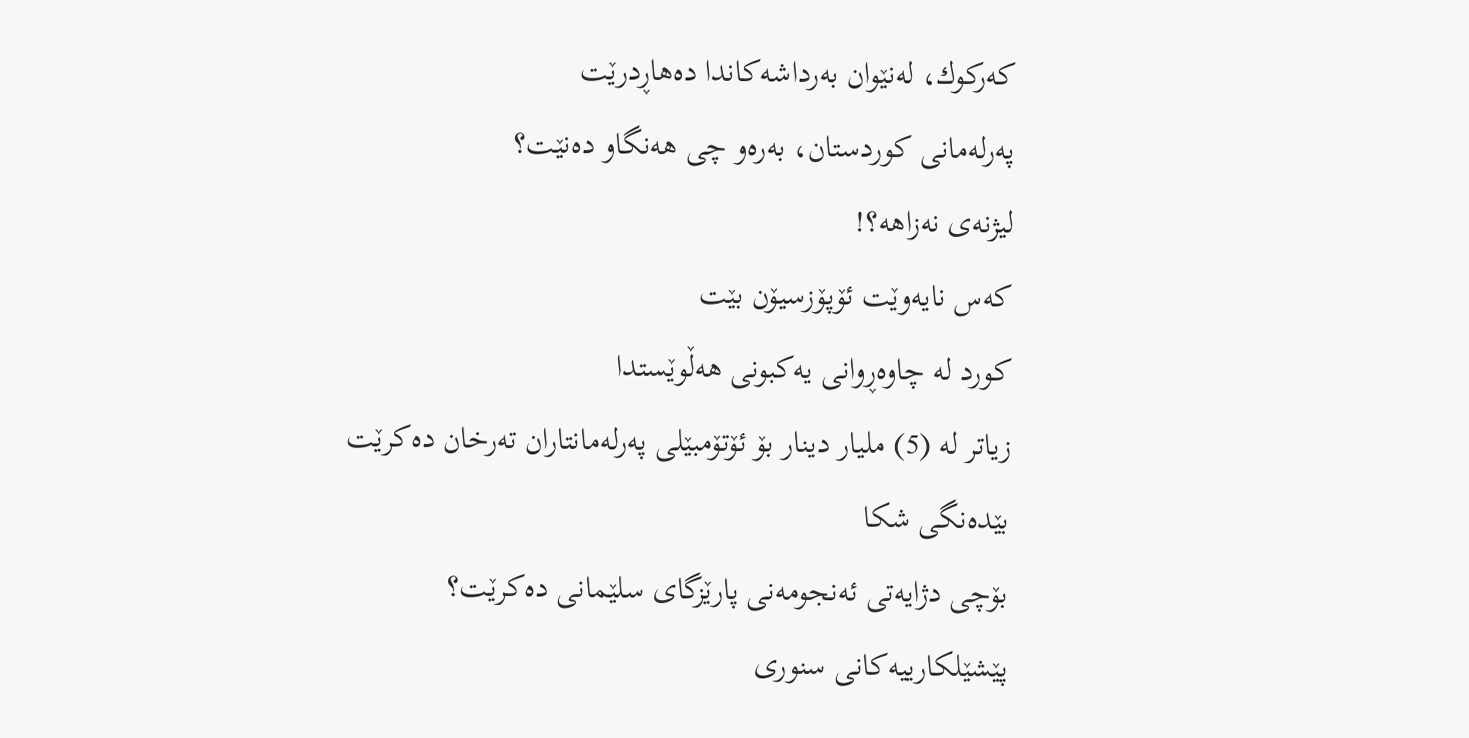كه‌ركوك، له‌نێوان به‌رداشه‌كاندا ده‌هاڕدرێت
په‌رله‌مانی‌ كوردستان، به‌ره‌و چی‌ هه‌نگاو ده‌نێت؟
لیژنه‌ی‌ نه‌زاهه‌؟!
كه‌س نایه‌وێت ئۆپۆزسیۆن بێت
كورد له‌ چاوه‌ڕوانی یه‌كبونی هه‌ڵوێستدا
زیاتر له‌ (5) ملیار دینار بۆ ئۆتۆمبێلی‌ په‌رله‌مانتاران ته‌رخان ده‌كرێت
بێده‌نگی‌ شكا
بۆچی دژایه‌تی ئه‌نجومه‌نی پارێزگای سلێمانی ده‌كرێت؟
پێشێلكارییه‌كانی‌ سنوری‌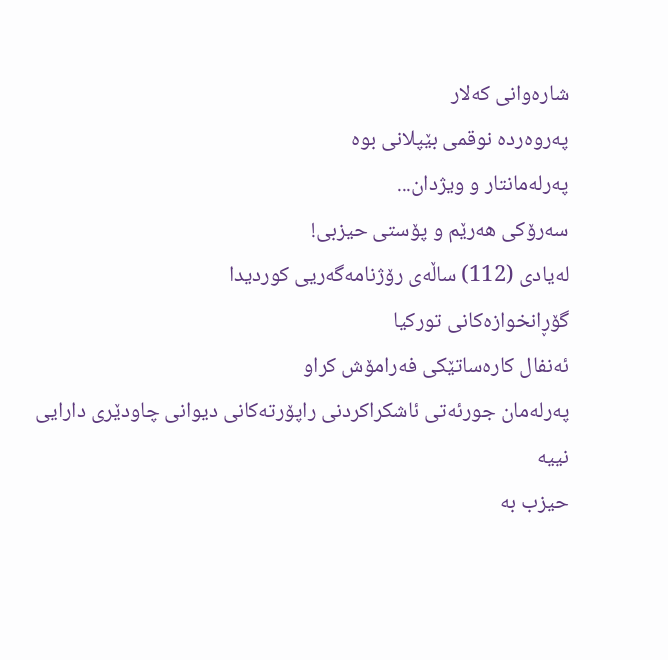شاره‌وانی‌ كه‌لار
په‌روه‌رده‌ نوقمی‌ بێپلانی‌ بوه‌
په‌رله‌مانتار و ویژدان...
سه‌رۆكی‌ هه‌رێم و پۆستی‌ حیزبی‌!
له‌یادی‌ (112) ساڵه‌ی‌ رۆژنامه‌گه‌ریی‌ كوردیدا
گۆڕانخوازه‌كانی‌ توركیا
ئه‌نفال كاره‌ساتێكی‌ فه‌رامۆش كراو
په‌رله‌مان جورئه‌تی‌ ئاشكراكردنی‌ راپۆرته‌كانی‌ دیوانی‌ چاودێری‌ دارایی‌ نییه‌
حیزب به‌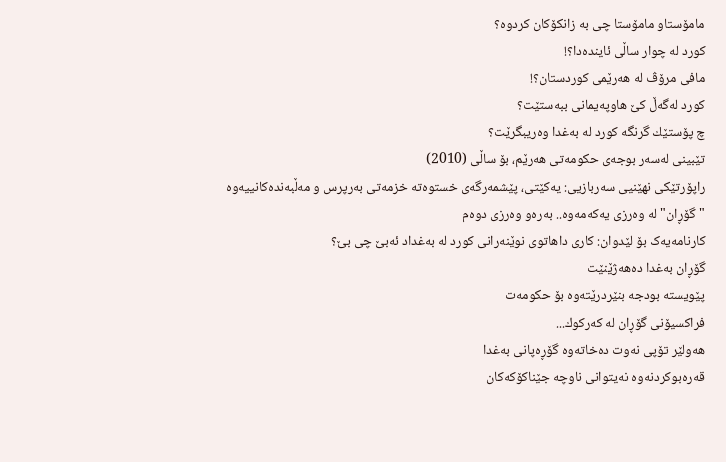مامۆستا‌و مامۆستا چی‌ به‌ زانكۆكان كردوه‌؟
كورد له‌ چوار ساڵی ئاینده‌دا؟!
مافی‌ مرۆڤ له‌ هه‌رێمی‌ كوردستان؟!
كورد له‌گه‌ڵ كێ هاوپه‌یمانی ببه‌ستێت؟
چ پۆستێك گرنگه‌ كورد له‌ به‌غدا وه‌ریبگرێت؟
تێبینی‌ له‌سه‌ر بوجه‌ی‌ حكومه‌تی‌ هه‌رێم، بۆ ساڵی‌ (2010)
راپۆرتێكی‌ نهێنیی‌ سه‌ربازیی‌: یه‌كێتی‌، پێشمه‌رگه‌ی‌ خستوه‌ته‌ خزمه‌تی‌ به‌رپرس ‌و مه‌ڵبه‌نده‌كانییه‌وه‌
"گۆڕان" له‌ وه‌رزی‌ یه‌كه‌مه‌وه‌.. به‌ره‌و وه‌رزی‌ دوه‌م
کارنامه‌یه‌ک بۆ لێدوان: کاری داهاتوی نوێنه‌رانی کورد له‌ به‌غداد ئه‌بێ چی بێ؟
گۆڕان به‌غدا ده‌هه‌ژێنێت
پێویسته‌ بودجه‌ بنێردرێته‌وه‌ بۆ حكومه‌ت
فراكسیۆنی‌ گۆڕان له‌ كه‌ركوك...
هه‌ولێر تۆپی‌ نه‌وت ده‌خاته‌وه‌ گۆڕه‌پانی‌ به‌غدا
قه‌ره‌بوكردنه‌وه‌ نه‌یتوانی ناوچه‌ جێناكۆكه‌كان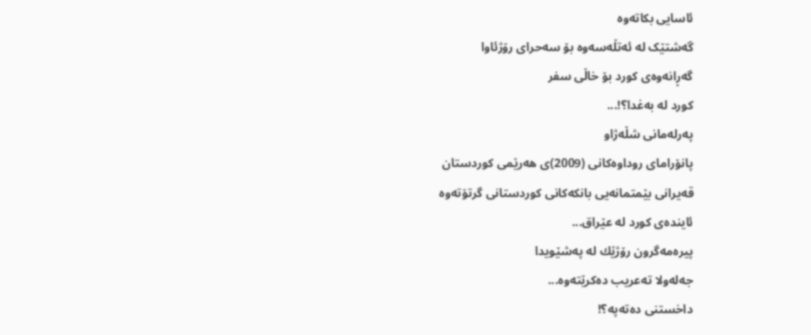ئاسایی‌ بكاته‌وه‌
گه‌شتێک له‌ ئه‌تڵه‌سه‌وه‌ بۆ سه‌حرای رۆژئاوا
گه‌ڕانه‌وه‌ی‌ كورد بۆ خاڵی‌ سفر
كورد له‌ به‌غدا؟!...
په‌رله‌مانی‌ شڵه‌ژاو
پانۆرامای‌ روداوه‌كانی‌ (2009)ی‌ هه‌رێمی‌ كوردستان
قه‌یرانی بێمتمانه‌یی بانكه‌كانی‌ كوردستانی‌ گرتۆته‌وه‌
ئاینده‌ی‌ كورد له‌ عێراق...
پیره‌مه‌گرون رۆژێك له‌ په‌شێویدا
جه‌له‌ولا ته‌عریب ده‌كرێته‌وه‌...
داخستنی‌ ده‌ته‌په‌؟!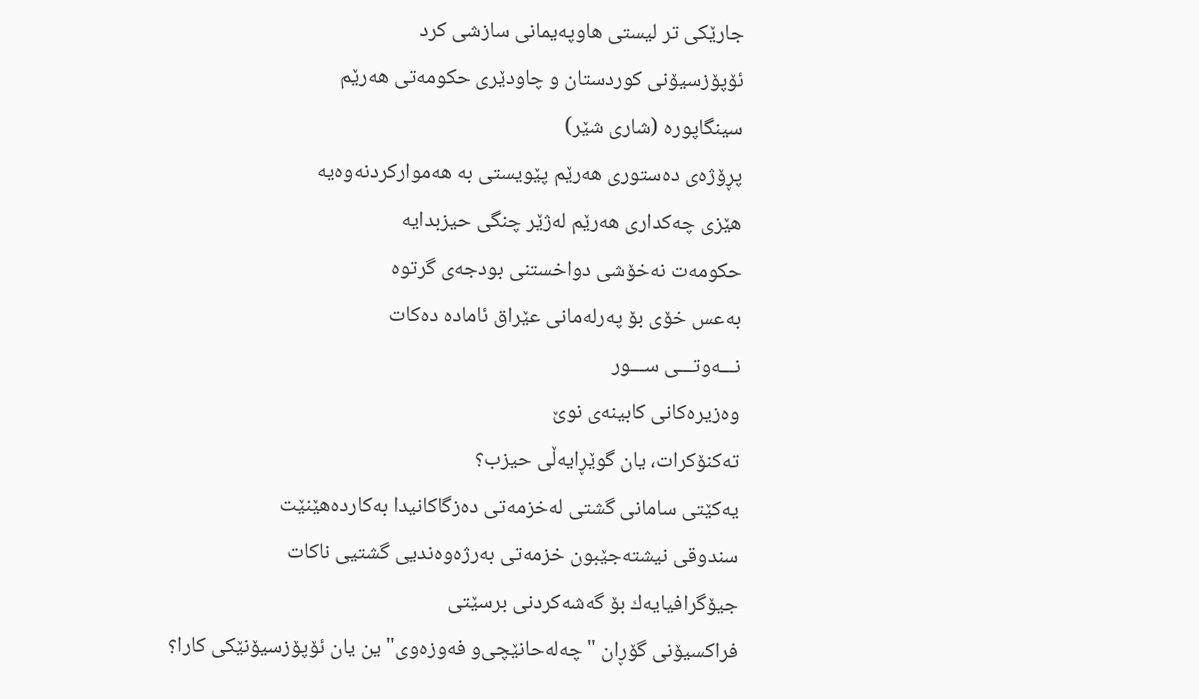جارێكی تر لیستی هاوپه‌یمانی سازشی كرد
ئۆپۆزسیۆنی‌ كوردستان و چاودێری‌ حكومه‌تی‌ هه‌رێم
سینگاپوره‌ (شاری شێر)
پڕۆژه‌ی‌ ده‌ستوری‌ هه‌رێم پێویستی‌ به‌ هه‌مواركردنه‌وه‌یه‌
هێزی‌ چه‌كداری‌ هه‌رێم له‌ژێر چنگی‌ حیزبدایه‌
حكومه‌ت نه‌خۆشی‌ دواخستنی‌ بودجه‌ی‌ گرتوه‌
به‌عس خۆی‌ بۆ په‌رله‌مانی‌ عێراق ئاماده‌ ده‌كات
نـــه‌وتـــی‌ ســـور
وه‌زیره‌كانی‌ كابینه‌ی‌ نوێ‌
ته‌كنۆكرات، یان گوێڕایه‌ڵی‌ حیزب؟
یه‌كێتی‌ سامانی‌ گشتی‌ له‌خزمه‌تی‌ ده‌زگاكانیدا به‌كارده‌هێنێت
سندوقی‌ نیشته‌جێبون خزمه‌تی‌ به‌رژه‌وه‌ندیی‌ گشتیی‌ ناكات
جیۆگرافیایه‌ك بۆ گه‌شه‌كردنی‌ برسێتی‌
فراكسیۆنی‌ گۆڕان "چه‌له‌حانێچی‌‌و فه‌وزه‌وی‌"ین یان ئۆپۆزسیۆنێكی‌ كارا؟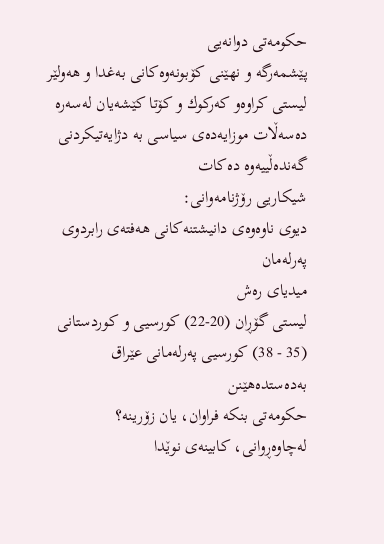حكومه‌تی‌ دوانه‌یی‌
پێشمه‌رگه‌ و نهێنی‌ كۆبونه‌وه‌كانی‌ به‌غدا و هه‌ولێر
لیستی‌ كراوه‌‌و كه‌ركوك ‌و كۆتا كێشه‌یان له‌سه‌ره‌
ده‌سه‌ڵات موزایه‌ده‌ی‌ سیاسی‌ به‌ دژایه‌تیكردنی‌ گه‌نده‌ڵییه‌وه‌ ده‌كات
شیكاریی رۆژنامه‌وانی‌:
دیوی‌ ناوه‌وه‌ی‌ دانیشتنه‌كانی‌ هه‌فته‌ی‌ رابردوی‌ په‌رله‌مان
میدیای‌ ره‌ش
لیستی‌ گۆڕان (20-22) كورسیی‌ و كوردستانی‌ (35 - 38) كورسیی په‌رله‌مانی‌ عێراق به‌ده‌ستده‌هێنن
حكومه‌تی‌ بنكه‌ فراوان، یان زۆرینه‌؟
له‌چاوه‌ڕوانی، كابینه‌ی‌ نوێدا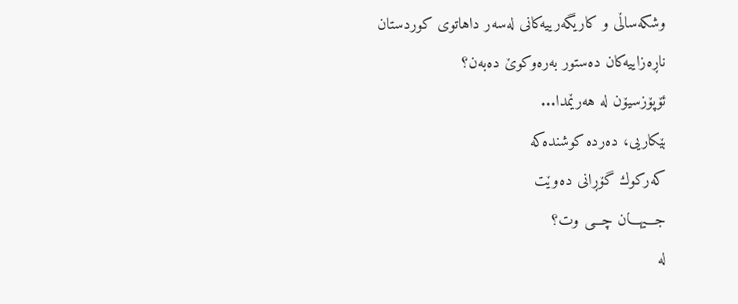وشکه‌ساڵی ‌و کاریگه‌رییه‌کانی له‌سه‌ر داهاتوی کوردستان
ناڕه‌زاییه‌كان ده‌ستور به‌ره‌وكوێ‌ ده‌به‌ن؟
ئۆپۆزسیۆن له‌ هه‌رێمدا...
بێكاریی‌، ده‌رده‌ كوشنده‌كه‌
كه‌ركوك گۆڕانی‌ ده‌وێت
جـــیهـــان چـــی‌ ‌وت؟
له‌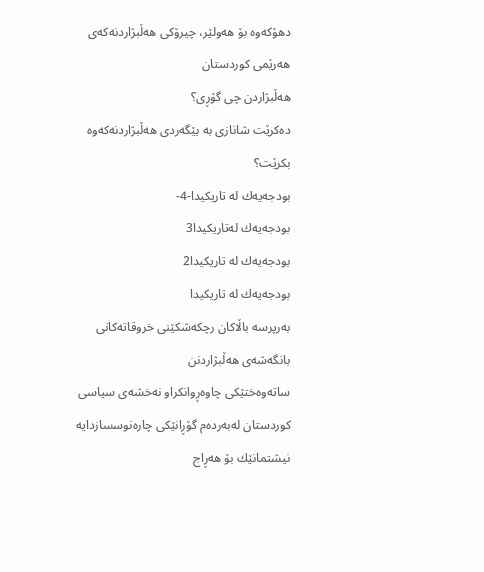دهۆكه‌وه‌ بۆ هه‌ولێر، چیرۆكی‌ هه‌ڵبژاردنه‌كه‌ی‌ هه‌رێمی‌ كوردستان
هه‌ڵبژاردن چی‌ گۆڕی‌؟
ده‌كرێت شانازی‌ به‌ بێگه‌ردی‌ هه‌ڵبژاردنه‌كه‌وه‌ بكرێت؟
بودجه‌یه‌ك له‌ تاریكیدا-4-
بودجه‌یه‌ك له‌تاریكیدا3
بودجه‌یه‌ك له‌ تاریكیدا2
بودجه‌یه‌ك له‌ تاریكیدا
به‌رپرسه‌ باڵاكان رچكه‌شكێنی خروقاته‌كانی‌ بانگه‌شه‌ی‌ هه‌ڵبژاردنن
ساته‌وه‌ختێكی‌ چاوه‌ڕوانكراو نه‌خشه‌ی‌ سیاسی‌ كوردستان له‌به‌رده‌م گۆڕانێكی‌ چاره‌نوسسازدایه‌
نیشتمانێك بۆ هه‌ڕاج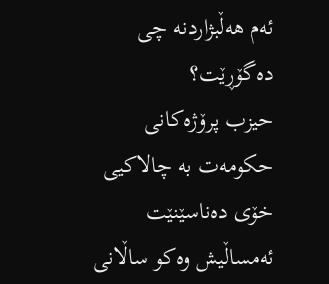ئه‌م هه‌ڵبژاردنه‌ چی‌ ده‌گۆڕێت؟
حیزب پرۆژه‌كانی‌ حكومه‌ت به‌ چالاكیی خۆی ده‌ناسێنێت
ئه‌مساڵیش وه‌كو ساڵانی‌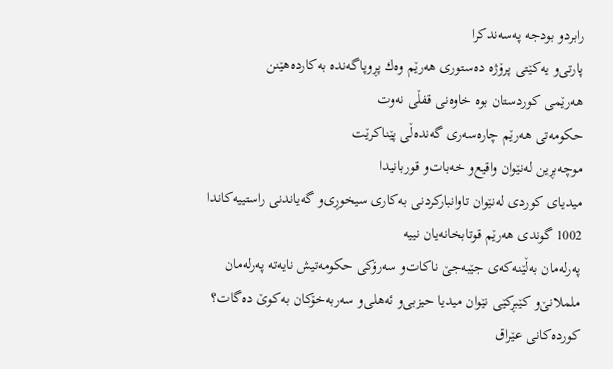رابردو بودجه‌ په‌سه‌ندكرا
پارتی‌‌و یه‌كێتی‌ پرۆژه‌ ده‌ستوری‌ هه‌رێم وه‌ك پڕوپاگه‌نده‌ به‌كارده‌هێنن
هه‌رێمی‌ كوردستان بوه‌ خاوه‌نی‌ قفڵی‌ نه‌وت
حكومه‌تی‌ هه‌رێم چاره‌سه‌ری‌ گه‌نده‌ڵی‌ پێناكرێت
موچه‌بڕین له‌نێوان واقیع‌و خه‌بات‌و قوربانیدا
میدیای‌ كوردی‌ له‌نێوان تاوانباركردنی‌ به‌كاری‌ سیخوڕی‌‌و گه‌یاندنی‌ راستییه‌كاندا
1002 گوندی‌ هه‌رێم قوتابخانه‌یان نییه‌
په‌رله‌مان به‌ڵێنه‌كه‌ی‌ جێبه‌جێ‌ ناكات‌و سه‌رۆكی‌ حكومه‌تیش نایه‌ته‌ په‌رله‌مان
ململانێ‌و كێبڕكێی نێوان میدیا حیزبی‌و ئه‌هلی‌و سه‌ربه‌خۆكان به‌كوێ ده‌گات؟
كورده‌كانی عێراق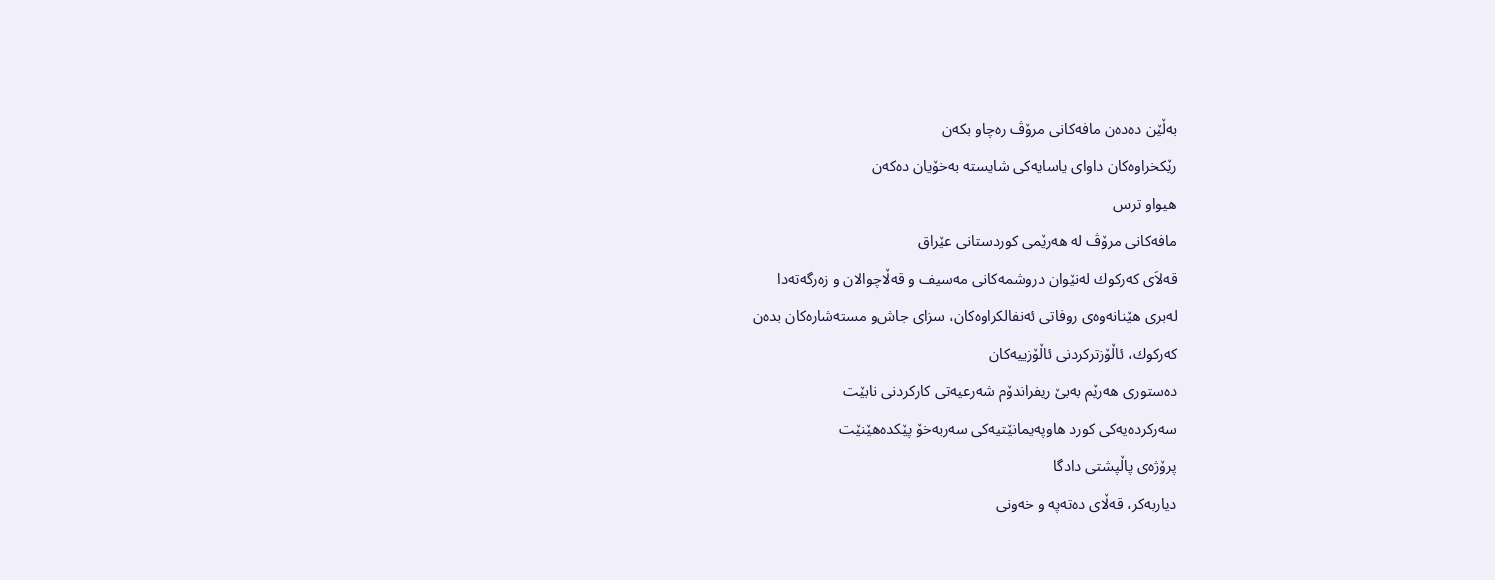به‌ڵێن ده‌ده‌ن مافه‌كانی مرۆڤ ره‌چاو بكه‌ن
رێكخراوه‌كان داوای‌ یاسایه‌كی‌ شایسته‌ به‌خۆیان ده‌كه‌ن
هیواو ترس
مافه‌كانی‌ مرۆڤ له‌ هه‌رێمی‌ كوردستانی‌ عێراق
قه‌لاَی كه‌ركوك له‌نێوان دروشمه‌كانی مه‌سیف و قه‌ڵاچوالان و زه‌رگه‌ته‌دا
له‌بری هێنانه‌وه‌ی روفاتی ئه‌نفالكراوه‌كان، سزای جاش‌و مسته‌شاره‌كان بده‌ن
كه‌ركوك، ئاڵۆزتركردنی ئاڵۆزییه‌كان
ده‌ستوری‌ هه‌رێم به‌بێ‌ ریفراندۆم شه‌رعیه‌تی‌ كاركردنی‌ نابێت
سه‌ركرده‌یه‌كی كورد هاوپه‌یمانێتیه‌کی سه‌ربه‌خۆ پێكده‌هێنێت
پرۆژه‌ی‌ پاڵپشتی‌ دادگا
دیاربه‌كر، قه‌ڵای‌ ده‌ته‌په‌ ‌و خه‌ونی‌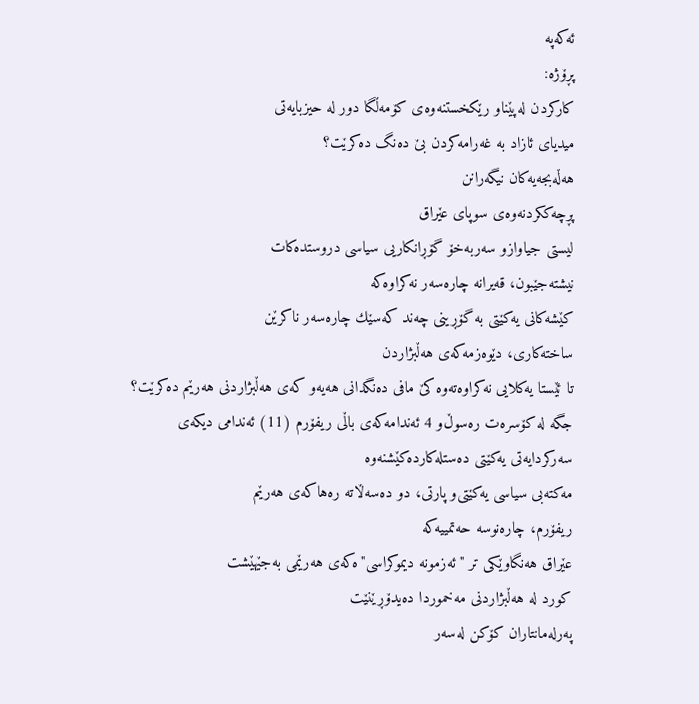ئه‌كه‌په‌
پڕۆژه‌:
کارکردن له‌پێناو رێکخستنه‌وه‌ی کۆمه‌ڵگا دور له‌ حیزبایه‌تی
میدیای‌ ئازاد به‌ غه‌رامه‌كردن بێ‌ ده‌نگ ده‌كرێت؟
هه‌ڵه‌بجه‌یه‌كان نیگه‌رانن
پڕچه‌ككردنه‌وه‌ی سوپای عێراق
لیستی‌ جیاواز‌و سه‌ربه‌خۆ گۆڕانكاریی‌ سیاسی‌ دروستده‌كات
نیشته‌جێبون، قه‌یرانه‌ چاره‌سه‌ر نه‌كراوه‌كه‌
كێشه‌كانی‌ یه‌كێتی‌ به‌ گۆڕینی‌ چه‌ند كه‌سێك چاره‌سه‌ر ناكرێن
ساخته‌كاری‌، دێوه‌زمه‌كه‌ی‌ هه‌ڵبژاردن
تا ئێستا یه‌كلایی‌ نه‌كراوه‌ته‌وه‌ كێ‌ مافی‌ ده‌نگدانی‌ هه‌یه‌‌و كه‌ی‌ هه‌ڵبژاردنی‌ هه‌رێم ده‌كرێت؟
جگه‌ له‌ كۆسره‌ت ره‌سوڵ‌و 4 ئه‌ندامه‌كه‌ی‌ باڵی‌ ریفۆرم (11) ئه‌ندامی‌ دیكه‌ی‌ سه‌ركردایه‌تی‌ یه‌كێتی‌ ده‌ستله‌كارده‌كێشنه‌وه‌
مه‌كته‌بی‌ سیاسی‌ یه‌كێتی‌‌و پارتی‌، دو ده‌سه‌ڵاته‌ ره‌هاكه‌ی‌ هه‌رێم
ریفۆرم، چاره‌نوسه‌ حه‌تمییه‌كه‌
عێراق هه‌نگاوێكی‌ تر "ئه‌زمونه‌ دیموكراسی"ه‌كه‌ی‌ هه‌رێمی‌ به‌جێهێشت
كورد له‌ هه‌ڵبژاردنی‌ مه‌خموردا ده‌یدۆڕێنێت
په‌رله‌مانتاران كۆكن له‌سه‌ر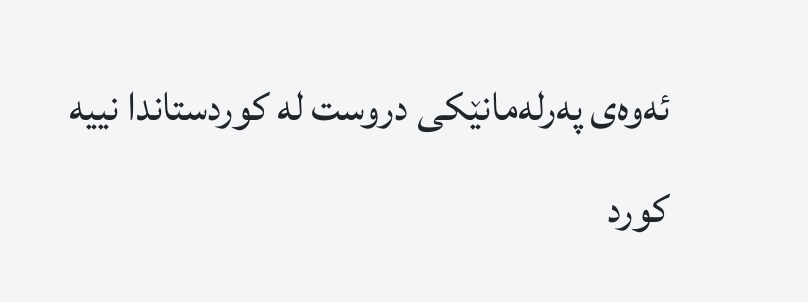ئه‌وه‌ی‌ په‌رله‌مانێكی‌ دروست له‌ كوردستاندا نییه‌
كورد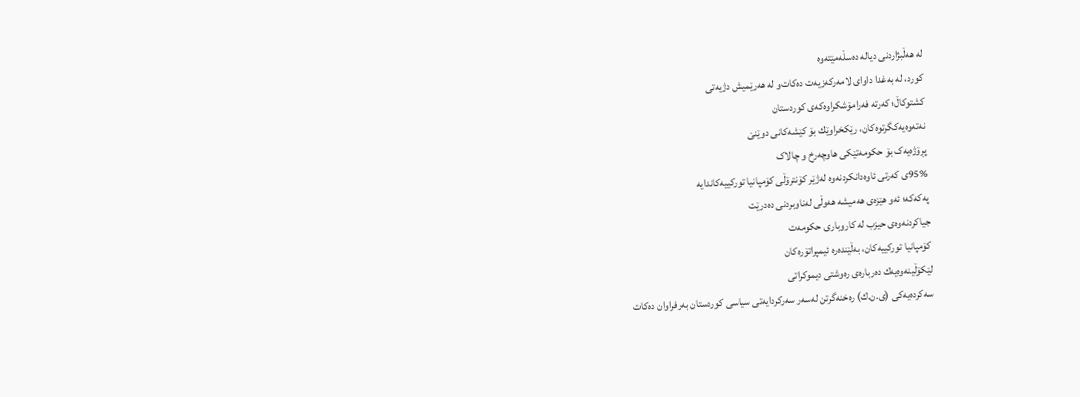له‌ هه‌ڵبژاردنی‌ دیاله‌ ده‌سڵه‌مێته‌وه‌
كورد، له‌ به‌غدا داوای‌ لامه‌ركه‌زیه‌ت ده‌كات‌و له‌ هه‌رێمیش دژیه‌تی‌
كشتوكاڵ‌؛ كه‌رته‌ فه‌رامۆشكراوه‌كه‌ی‌ كوردستان
نه‌ته‌وه‌یه‌كگرتوه‌كان، رێكخراوێك بۆ كێشه‌كانی‌ دوێنێ‌
پڕۆژه‌یه‌ک بۆ حکومه‌تێکی هاوچه‌رخ و چالاک
95%ی‌ كه‌رتی‌ ئاوه‌دانكردنه‌وه‌ له‌ژێر كۆنترۆڵی‌ كۆمپانیا توركییه‌كاندایه‌
په‌كه‌كه‌؛ ئه‌و هێزه‌ی‌ هه‌میشه‌ هه‌وڵی‌ له‌ناوبردنی‌ ده‌درێت
جیاكردنه‌وه‌ی‌ حیزب له‌ كاروباری‌ حكومه‌ت
كۆمپانیا توركییه‌كان، به‌ڵێنده‌ره‌ ئیمپراتۆره‌كان
لێکۆڵینه‌وه‌یه‌ك‌ ده‌رباره‌ی ره‌وشتی دیموکراتی
سه‌كرده‌یه‌كی (ی‌.ن.ك) ره‌خنه‌گرتن له‌سه‌ر سه‌ركردایه‌تی‌ سیاسی كوردستان به‌رفراوان ده‌كات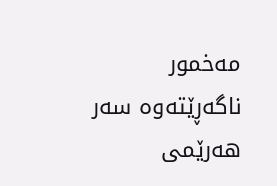مه‌خمور ناگه‌ڕێته‌وه‌ سه‌ر هه‌رێمی‌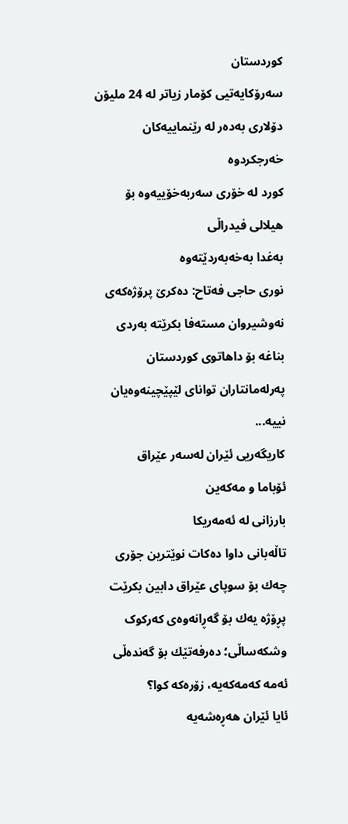كوردستان
سه‌رۆكایه‌تیی‌ كۆمار زیاتر له‌ 24 ملیۆن دۆلاری‌ به‌ده‌ر له‌ رێنماییه‌كان خه‌رجكردوه‌
كورد له‌ خۆری‌ سه‌ربه‌خۆییه‌وه‌ بۆ هیلالی‌ فیدراڵی‌
به‌غدا به‌خه‌به‌ردێته‌وه‌
نوری‌ حاجی‌ فه‌تاح: ده‌كرێ‌ پرۆژه‌كه‌ی‌ نه‌وشیروان مسته‌فا بكرێته‌ به‌ردی‌ بناغه‌ بۆ داهاتوی‌ كوردستان
په‌رله‌مانتاران توانای‌ لێپێچینه‌وه‌یان نییه‌...
كاریگه‌ریی ئێران له‌سه‌ر عێراق
ئۆباما و مه‌كه‌ین
بارزانی‌ له‌ ئه‌مه‌ریكا
تاڵه‌بانی‌ داوا ده‌كات نوێترین جۆری‌ چه‌ك بۆ سوپای‌ عێراق دابین بكرێت
پڕۆژه یه‌ك‌ بۆ گه‌ڕانه‌وه‌ی که‌رکوک
وشكه‌ساڵی‌؛ ده‌رفه‌تێك بۆ گه‌نده‌ڵی‌
ئه‌مه‌ كه‌مه‌كه‌یه‌، زۆره‌كه‌ كوا؟
ئایا ئێران‌ هه‌ڕه‌شه‌یه‌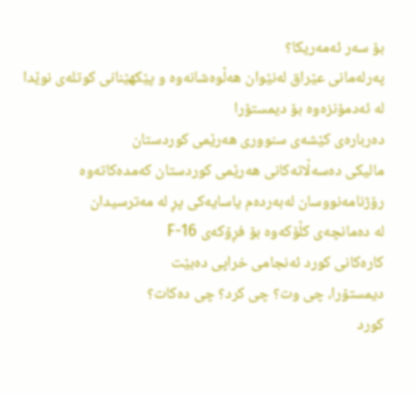بۆ سه‌ر ئه‌مه‌ریكا؟
په‌رله‌مانی‌ عێراق له‌نێوان هه‌ڵوه‌شانه‌وه‌ ‌و پێكهێنانی‌ كوتله‌ی‌ نوێدا
له‌ ئه‌دمۆنزه‌وه‌ بۆ دیمستۆرا
ده‌رباره‌ی‌ كێشه‌ی‌ سنووری‌ هه‌رێمی‌ كوردستان
مالیكی‌ ده‌سه‌ڵاته‌كانی‌ هه‌رێمی‌ كوردستان كه‌مده‌كاته‌وه‌
رۆژنامه‌نووسان له‌به‌رده‌م یاسایه‌كی‌ پڕ له‌ مه‌ترسیدان
له‌ ده‌مانچه‌ی‌ كڵۆكه‌وه‌ بۆ فڕۆكه‌ی‌ F-16
كاره‌كانی‌ كورد ئه‌نجامی‌ خراپی‌ ده‌بێت
دیمستۆرا، چی‌ وت؟ چی كرد؟ چی ده‌كات؟
كورد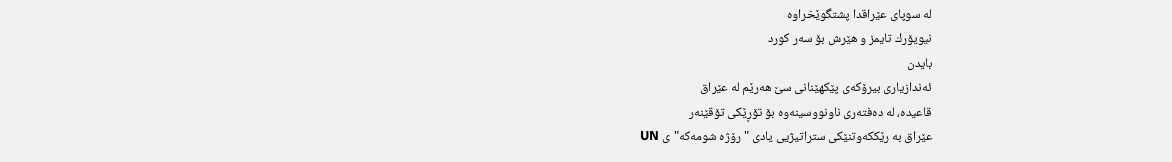له‌ سوپای‌ عێراقدا پشتگوێخراوه‌
نیویۆرك تایمز و هێرش بۆ سه‌ر كورد
بایدن
ئه‌ندازیاری بیرۆکه‌ی پێکهێنانی سێ هه‌رێم له‌ عێراق
قاعیده‌، له‌ ده‌فته‌ری‌ ناونووسینه‌وه‌ بۆ تۆڕێكی‌ تۆقێنه‌ر
عێراق به‌ رێككه‌وتنێكی‌ ستراتیژیی‌ یادی‌ "رۆژه‌ شومه‌كه‌"ی‌ UN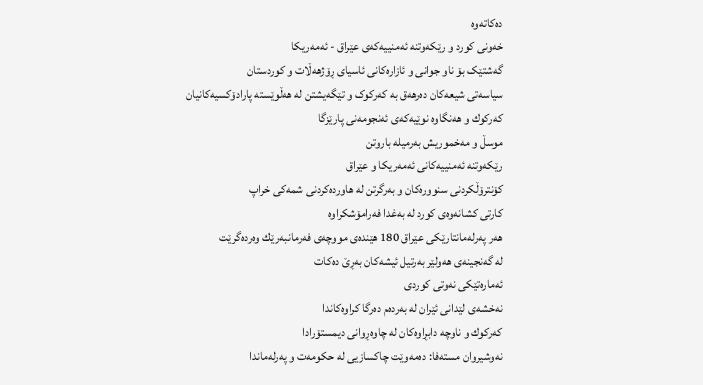ده‌كاته‌وه‌
خه‌ونی‌ كورد و رێكه‌وتنه‌ ئه‌منییه‌كه‌ی‌ عێراق - ئه‌مه‌ریكا
گه‌شتێک بۆ‌ ناو جوانی و ئازاره‌کانی ئاسیای ڕۆژهه‌ڵات و کوردستان
سیاسه‌تی شیعه‌کان ده‌رهه‌ق به‌ که‌رکوک و تێگه‌یشتن له‌ هه‌ڵوێسته‌ پارادۆکسیه‌کانیان‌
كه‌ركوك و هه‌نگاوه‌ نوێیه‌كه‌ی ئه‌نجومه‌نی پارێزگا
موسڵ و مه‌خموریش به‌رمیله‌ باروتن
رێكه‌وتنه‌ ئه‌منییه‌كانی‌ ئه‌مه‌ریكا و عێراق
كۆنترۆڵكردنی سنووره‌كان و به‌رگرتن له‌ هاورده‌كردنی شمه‌كی خراپ
كارتی‌ كشانه‌وه‌ی‌ كورد له‌ به‌غدا فه‌رامۆشكراوه‌
هه‌ر په‌رله‌مانتارێكی‌ عێراق 180 هێنده‌ی‌ مووچه‌ی‌ فه‌رمانبه‌رێك وه‌رده‌گرێت
له‌ گه‌نجینه‌ی هه‌ولێر به‌رتیل ئیشه‌كان به‌ڕێ‌ ده‌كات
ئه‌ماره‌تێكی‌ نه‌وتی‌ كوردی‌
نه‌خشه‌ی لێدانی ئێران له‌ به‌رده‌م ده‌رگا كراوه‌كاندا
كه‌ركوك و ناوچه‌ دابڕاوه‌كان له‌ چاوه‌ڕوانی دیمستۆرادا
نه‌وشیروان مسته‌فا: ده‌مه‌وێت چاكسازیی‌ له‌ حكومه‌ت و په‌رله‌ماندا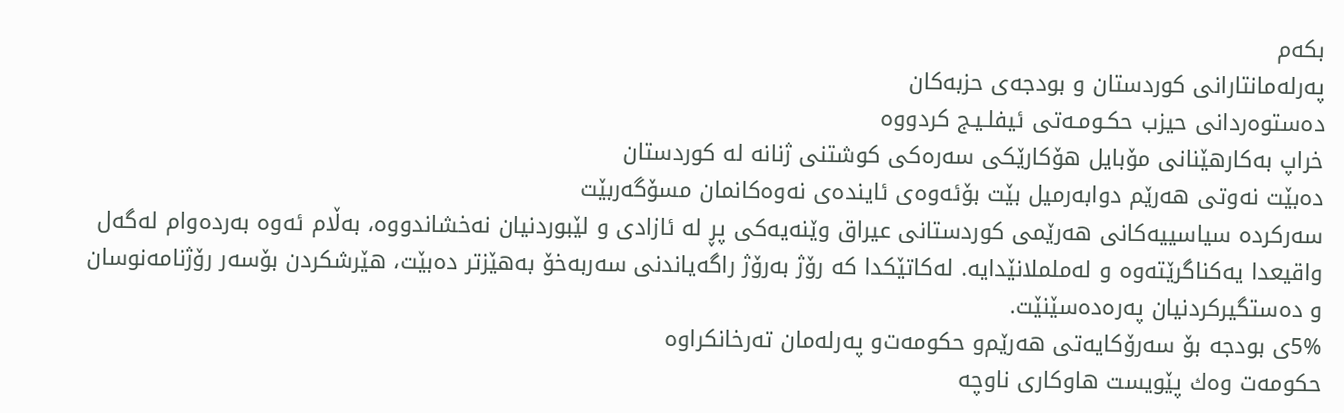بكه‌م
په‌رله‌مانتارانی كوردستان و بودجه‌ی حزبه‌كان
ده‌ستوه‌ردانی‌ حیزب حكـومـه‌تی‌ ئیفلـیـج كردووه‌
خراپ به‌كارهێنانی‌ مۆبایل هۆكارێكی‌ سه‌ره‌كی كوشتنی‌ ژنانه‌ له‌ كوردستان
ده‌بێت نه‌وتی‌ هه‌رێم دوابه‌رمیل بێت بۆئه‌وه‌ی‌ ئاینده‌ی‌ نه‌وه‌كانمان مسۆگه‌ربێت
سه‌ركرده‌ سیاسییه‌كانی هه‌رێمی كوردستانی عیراق وێنه‌یه‌كی پڕ له‌ ئازادی و لێبوردنیان نه‌خشاندووه‌، به‌ڵام ئه‌وه‌ به‌رده‌وام له‌گه‌ل واقیعدا یه‌كناگرێته‌وه‌ و له‌ململانێدایه‌. له‌كاتێكدا كه‌ رۆژ به‌رۆژ راگه‌یاندنی سه‌ربه‌خۆ به‌هێزتر ده‌بێت، هێرشكردن بۆسه‌ر رۆژنامه‌نوسان و ده‌ستگیركردنیان په‌ره‌ده‌سێنێت.
5%ی‌ بودجه‌ بۆ سه‌رۆكایه‌تی‌ هه‌رێم‌و حكومه‌ت‌و په‌رله‌مان ته‌رخانكراوه‌
حكومه‌ت وه‌ك پێویست هاوكاری‌ ناوچه‌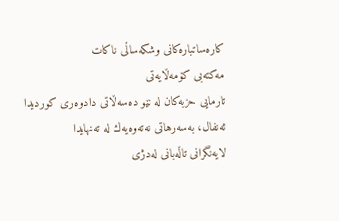كاره‌ساتباره‌كانی‌ وشكه‌ساڵی‌ ناكات
مه‌كته‌بی‌ كۆمه‌ڵایه‌تی‌
تارمایی‌ حزبه‌كان له‌ نێو ده‌سه‌ڵاتی‌ دادوه‌ری کوردیدا
ئه‌نفال، به‌سه‌رهاتی نه‌ته‌وه‌یه‌ك له‌ ته‌نهایدا
لایه‌نگرانی‌ تاڵه‌بانی‌ له‌دژی‌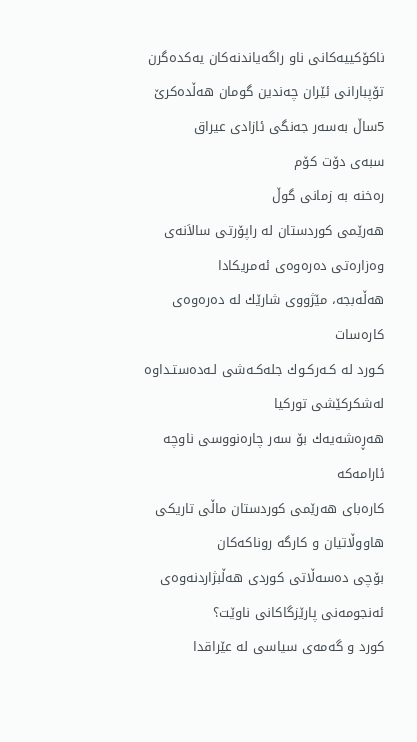ناكۆكییه‌كانی‌ ناو راگه‌یاندنه‌كان یه‌كده‌گرن
تۆپبارانی‌ ئێران چه‌ندین گومان هه‌ڵده‌كرێ‌
5ساڵ به‌سه‌ر جه‌نگی‌ ئازادی‌ عیراق
سبه‌ی دۆت كۆم
ره‌خنه‌ به‌ زمانی‌ گوڵ
هه‌رێمی‌ كوردستان له‌ راپۆرتی‌ سالاَنه‌ی‌ وه‌زاره‌تی‌ ده‌ره‌وه‌ی‌ ئه‌مریكادا
هه‌ڵه‌بجه‌، مێژووی شارێك له‌ ده‌ره‌وه‌ی كاره‌سات
كـورد له‌ كـه‌ركـوك جله‌كـه‌شی‌ لـه‌ده‌ستـداوه‌
له‌شكركێشی توركیا
هه‌ڕه‌شه‌یه‌ك بۆ سه‌ر چاره‌نووسی ناوچه‌ ئارامه‌كه‌
كاره‌بای هه‌رێمی كوردستان ماڵی تاریكی هاووڵاتیان و كارگه‌ روناكه‌كان
بۆچی‌ ده‌سه‌ڵاتی‌ كوردی‌ هه‌ڵبژاردنه‌وه‌ی‌ ئه‌نجومه‌نی پارێزگاكانی ناوێت؟
كورد و گه‌مه‌ی‌ سیاسی‌ له‌ عێراقدا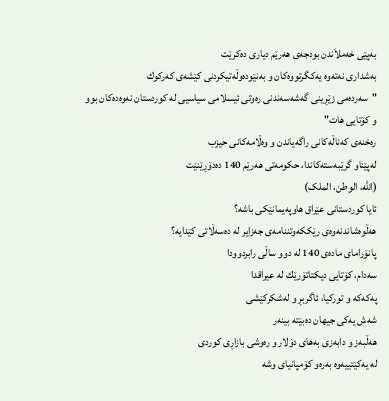به‌پێی‌ خه‌ملاَندن بودجه‌ی‌ هه‌رێم دیاری‌ ده‌كرێت
به‌شداری نه‌ته‌وه‌ یه‌كگرتووه‌كان و به‌نێوده‌وڵه‌تیكردنی كێشه‌ی كه‌ركوك
"سه‌رده‌می‌ زێڕینی‌ گه‌شه‌سه‌ندنی‌ ره‌وتی‌ ئیسلامی‌ سیاسیی‌ له‌ كوردستان نه‌وه‌ده‌كان بوو و كۆتایی‌ هات"
ره‌خنه‌ی كه‌ناڵه‌كانی راگه‌یاندن و وه‌ڵامه‌كانی حیزب
له‌پێناو گرێبه‌سته‌كاندا، حكومه‌تی‌ هه‌رێم 140 ده‌دۆڕێنێت
(الله‌، الوطن، الملک)
ئایا كوردستانی‌ عێراق هاوپه‌یمانێكی‌ باشه‌؟
هه‌ڵوه‌شاندنه‌وه‌ی‌ رێككه‌وتننامه‌ی‌ جه‌زایر له‌ ده‌سه‌ڵاتی‌ كێدایه‌؟
پانۆرامای‌ ماده‌ی‌ 140 له‌ دوو ساڵی‌ رابردوودا
سه‌دام، كۆتایی دیكتاتۆرێك له‌ عیراقدا
په‌كه‌كه‌ و توركیا، ئاگربڕ و له‌شكركێشی‌
شه‌ش یه‌كی‌ جیهان ده‌بێته‌ بینه‌ر
هه‌ڵبه‌ز و دابه‌زی به‌های دۆلار و ره‌وشی بازاڕی كوردی
له‌ یه‌کێتییه‌وه‌ به‌ره‌و کۆمپانیای وشه‌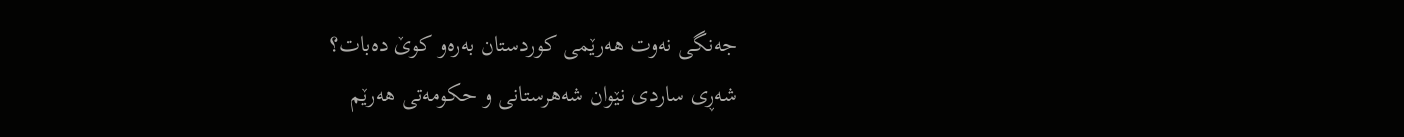جه‌نگی‌ نه‌وت هه‌رێمی‌ كوردستان به‌ره‌و كوێ‌ ده‌بات؟
شه‌ڕی‌ ساردی‌ نێوان شه‌هرستانی‌ ‌و حكومه‌تی‌ هه‌رێم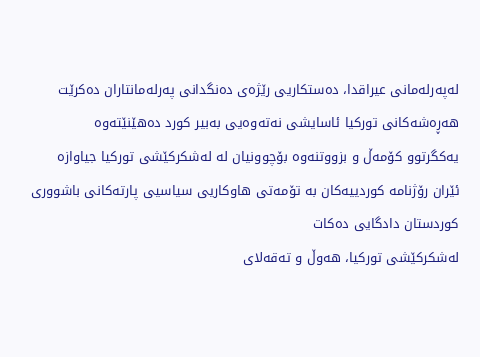له‌په‌رله‌مانی‌ عیراقدا، ده‌ستكاریی‌ رێژه‌ی‌ ده‌نگدانی‌ په‌رله‌مانتاران ده‌كرێت
هه‌ڕه‌شه‌كانی توركیا ئاسایشی نه‌ته‌وه‌یی به‌بیر كورد ده‌هێنێته‌وه‌
یه‌كگرتوو كۆمه‌ڵ‌ ‌و بزووتنه‌وه‌ بۆچوونیان له‌ له‌شكركێشی‌ توركیا جیاوازه‌
ئێران رۆژنامه‌ كوردییه‌كان به‌ تۆمه‌تی هاوكاریی سیاسیی پارته‌كانی‌ باشووری‌ كوردستان دادگایی ده‌كات
له‌شكركێشی توركیا، هه‌وڵ‌ و ته‌قه‌لای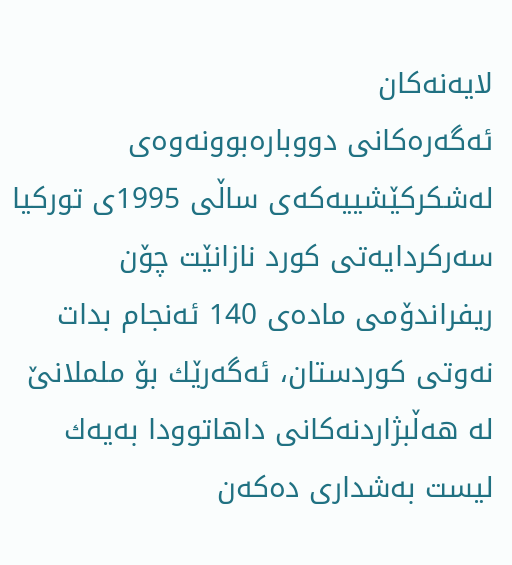لایه‌نه‌كان
ئه‌گه‌ره‌كانی‌ دووباره‌بوونه‌وه‌ی‌ له‌شكركێشییه‌كه‌ی‌ ساڵی‌ 1995ی‌ توركیا
سه‌ركردایه‌تی‌ كورد نازانێت چۆن ریفراندۆمی‌ ماده‌ی‌ 140 ئه‌نجام بدات
نه‌وتی‌ كوردستان، ئه‌گه‌رێك بۆ ململانێ‌
له‌ هه‌ڵبژاردنه‌كانی‌ داهاتوودا به‌یه‌ك لیست به‌شداری‌ ده‌كه‌ن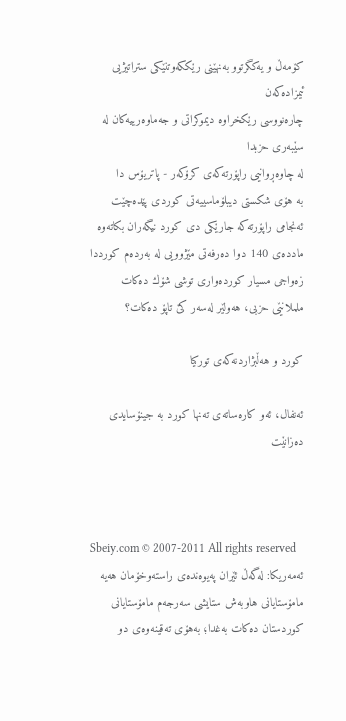كۆمه‌ڵ ‌‌و یه‌كگرتوو به‌نهێنی‌ رێككه‌وتنێكی‌ ستراتیژیی‌ ئیمزاده‌كه‌ن
چاره‌نووسی‌ رێكخراوه‌ دیموكراتی و جه‌ماوه‌رییه‌كان له‌ سێبه‌ری‌ حزبدا
له‌ چاوه‌ڕوانیی‌ راپۆرته‌كه‌ی‌ كرۆكه‌ر - پاتریۆس دا
به‌ هۆی‌ شكستی‌ دیبلۆماسییه‌تی‌ كوردی پێده‌چێت ئه‌نجامی‌ راپۆرته‌كه‌ جارێكی‌ دی‌ كورد نیگه‌ران بكاته‌وه‌
مادده‌ی‌ 140 دوا ده‌رفه‌تی مێژوویی له‌ به‌رده‌م کورددا
زه‌واجی‌ مسیار كورده‌واری‌ توشی‌ شۆك ده‌كات
ململانێی‌ حزبی‌، هه‌ولێر له‌سه‌ر كێ‌ تاپۆ ده‌كات؟

کورد و هه‌ڵبژاردنه‌که‌ی تورکیا

ئه‌نفال، ئه‌و کاره‌ساته‌ی ته‌نها کورد به‌ جینۆسایدی ده‌زانێت



Sbeiy.com © 2007-2011 All rights reserved
ئه‌مه‌ریكا: له‌گه‌ڵ ئێران په‌یوه‌نده‌ی‌ راسته‌وخۆمان هه‌یه‌ مامۆستایانی هاوبه‌ش ستایشی سه‌رجه‌م مامۆستایانی‌ كوردستان ده‌كات به‌غدا؛ به‌هۆی ته‌قینه‌وه‌ی دو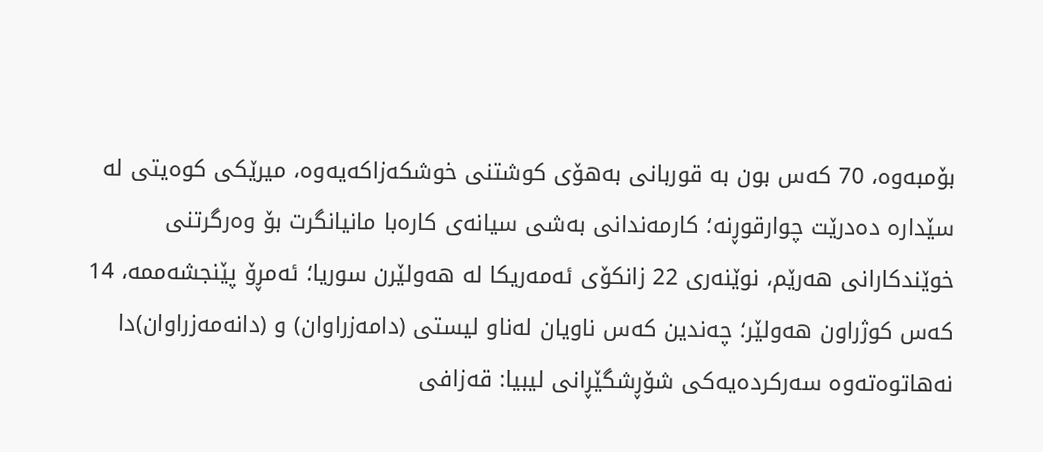بۆمبه‌وه، 70 كه‌س بون به‌ قوربانی‌ به‌هۆی‌ كوشتنی‌ خوشكه‌زاكه‌یه‌وه‌، میرێكی كوه‌یتی‌ له‌ سێداره‌ ده‌درێت چوارقوڕنه‌؛ كارمه‌ندانی به‌شی سیانه‌ی كاره‌با مانیانگرت بۆ وه‌رگرتنی خوێندكارانی هه‌رێم، نوێنه‌ری‌ 22 زانكۆی‌ ئه‌مه‌ریكا له‌ هه‌ولێرن سوریا؛ ئه‌مڕۆ پێنجشه‌ممه‌، 14 كه‌س كوژراون هه‌ولێر؛ چه‌ندین كه‌س ناویان له‌ناو ليستى (دامه‌زراوان) و (دانه‌مه‌زراوان)دا نه‌هاتوه‌ته‌وه‌ سه‌ركرده‌یه‌كی شۆڕشگێڕانی‌ لیبیا: قه‌زافی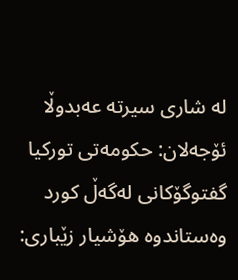له‌ شاری‌ سیرته‌ عه‌بدوڵا ئۆجه‌لان: حكومه‌تی‌ توركیا گفتوگۆكانی‌ له‌گه‌ڵ كورد وه‌ستاندوه‌ هۆشیار زێباری‌: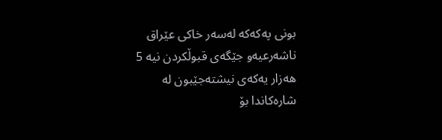بونی په‌كه‌كه‌ له‌سه‌ر خاكی عێراق ناشه‌رعیه‌و جێگه‌ی‌ قبوڵكردن نیه‌ 5 هه‌زار یه‌كه‌ی‌ نیشته‌جێبون له‌ شاره‌كاندا بۆ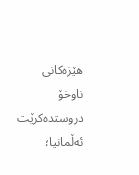هێزه‌كانی ناوخۆ دروستده‌كرێت ئه‌ڵمانیا؛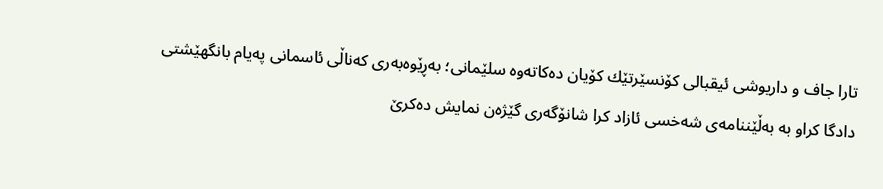تارا جاف و داریوشی‌ ئیقبالی‌ كۆنسێرتێك كۆیان ده‌كاته‌وه‌ سلێمانی؛ به‌ڕێوه‌به‌ری كه‌ناڵی ئاسمانی په‌یام بانگهێشتی دادگا کراو به‌ به‌ڵێننامه‌ی شه‌خسی ئازاد کرا شانۆگه‌ری‌ گێژه‌ن نمایش ده‌كرێ